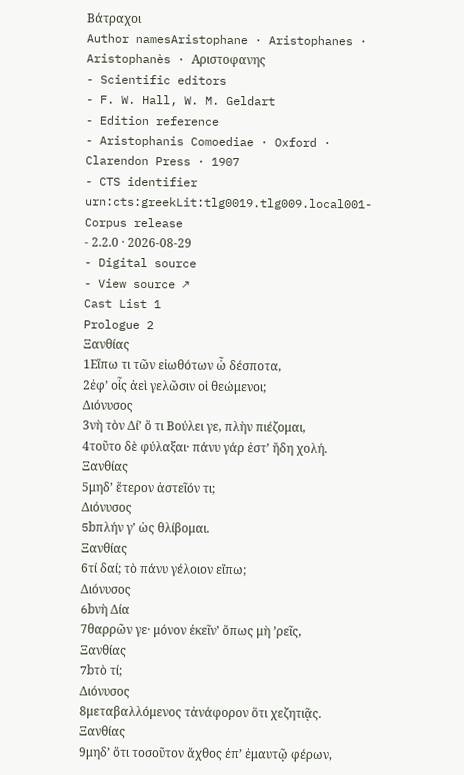Βάτραχοι
Author namesAristophane · Aristophanes · Aristophanès · Αριστοφανης
- Scientific editors
- F. W. Hall, W. M. Geldart
- Edition reference
- Aristophanis Comoediae · Oxford · Clarendon Press · 1907
- CTS identifier
urn:cts:greekLit:tlg0019.tlg009.local001- Corpus release
- 2.2.0 · 2026-08-29
- Digital source
- View source ↗
Cast List 1
Prologue 2
Ξανθίας
1Εἴπω τι τῶν εἰωθότων ὦ δέσποτα,
2ἐφʼ οἷς ἀεὶ γελῶσιν οἱ θεώμενοι;
Διόνυσος
3νὴ τὸν Δίʼ ὅ τι Βούλει γε, πλὴν πιέζομαι,
4τοῦτο δὲ φύλαξαι· πάνυ γάρ ἐστʼ ἤδη χολή.
Ξανθίας
5μηδʼ ἕτερον ἀστεῖόν τι;
Διόνυσος
5bπλήν γʼ ὡς θλίβομαι.
Ξανθίας
6τί δαί; τὸ πάνυ γέλοιον εἴπω;
Διόνυσος
6bνὴ Δία
7θαρρῶν γε· μόνον ἐκεῖνʼ ὅπως μὴ ʼρεῖς,
Ξανθίας
7bτὸ τί;
Διόνυσος
8μεταβαλλόμενος τἀνάφορον ὅτι χεζητιᾷς.
Ξανθίας
9μηδʼ ὅτι τοσοῦτον ἄχθος ἐπʼ ἐμαυτῷ φέρων,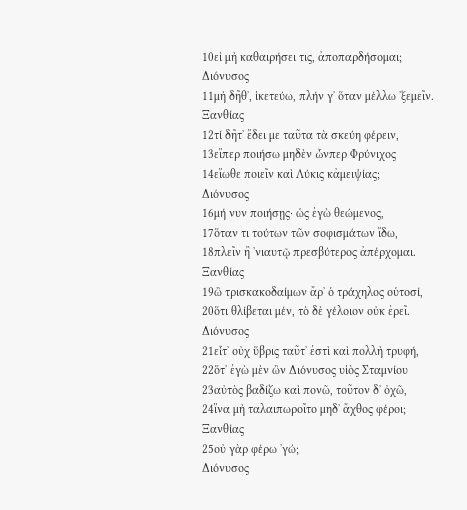10εἰ μὴ καθαιρήσει τις, ἀποπαρδήσομαι;
Διόνυσος
11μὴ δῆθʼ, ἱκετεύω, πλήν γʼ ὅταν μέλλω ʼξεμεῖν.
Ξανθίας
12τί δῆτʼ ἔδει με ταῦτα τὰ σκεύη φέρειν,
13εἴπερ ποιήσω μηδὲν ὧνπερ Φρύνιχος
14εἴωθε ποιεῖν καὶ Λύκις κἀμειψίας;
Διόνυσος
16μή νυν ποιήσῃς· ὡς ἐγὼ θεώμενος,
17ὅταν τι τούτων τῶν σοφισμάτων ἴδω,
18πλεῖν ἢ ʼνιαυτῷ πρεσβύτερος ἀπέρχομαι.
Ξανθίας
19ὢ τρισκακοδαίμων ἄρʼ ὁ τράχηλος οὑτοσί,
20ὅτι θλίβεται μέν, τὸ δὲ γέλοιον οὐκ ἐρεῖ.
Διόνυσος
21εἶτʼ οὐχ ὕβρις ταῦτʼ ἐστὶ καὶ πολλὴ τρυφή,
22ὅτʼ ἐγὼ μὲν ὢν Διόνυσος υἱὸς Σταμνίου
23αὐτὸς βαδίζω καὶ πονῶ, τοῦτον δʼ ὀχῶ,
24ἵνα μὴ ταλαιπωροῖτο μηδʼ ἄχθος φέροι;
Ξανθίας
25οὐ γὰρ φέρω ʼγώ;
Διόνυσος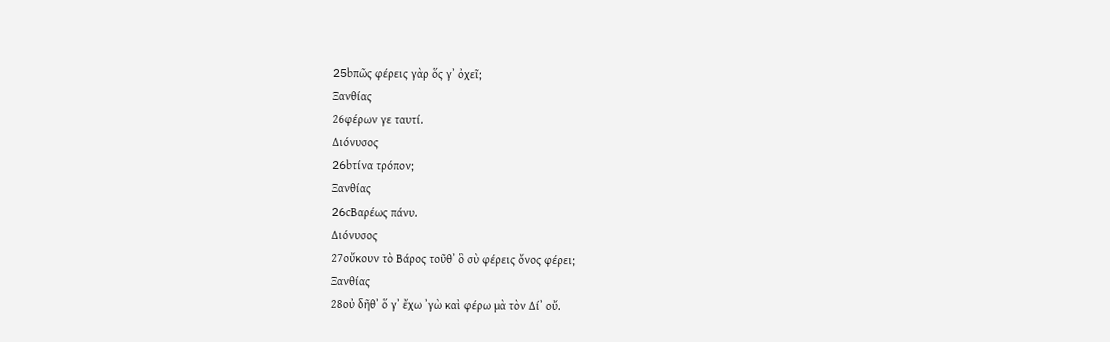25bπῶς φέρεις γὰρ ὅς γʼ ὀχεῖ;
Ξανθίας
26φέρων γε ταυτί.
Διόνυσος
26bτίνα τρόπον;
Ξανθίας
26cΒαρέως πάνυ.
Διόνυσος
27οὔκουν τὸ Βάρος τοῦθʼ ὃ σὺ φέρεις ὄνος φέρει;
Ξανθίας
28οὐ δῆθʼ ὅ γʼ ἔχω ʼγὼ καὶ φέρω μὰ τὸν Δίʼ οὔ.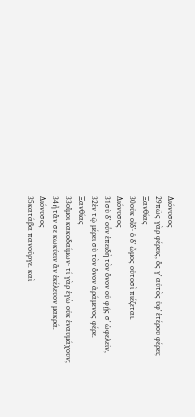Διόνυσος
29πῶς γὰρ φέρεις, ὅς γʼ αὐτὸς ὑφʼ ἑτέρου φέρει;
Ξανθίας
30οὐκ οἶδʼ· ὁ δʼ ὦμος οὑτοσὶ πιέζεται.
Διόνυσος
31σὺ δʼ οὖν ἐπειδὴ τὸν ὄνον οὐ φῄς σʼ ὠφελεῖν,
32ἐν τῷ μέρει σὺ τὸν ὄνον ἀράμενος φέρε.
Ξανθίας
33οἴμοι κακοδαίμων· τί γὰρ ἐγὼ οὐκ ἐναυμάχουν;
34ἦ τἄν σε κωκύειν ἂν ἐκέλευον μακρά.
Διόνυσος
35κατάβα πανοῦργε. καὶ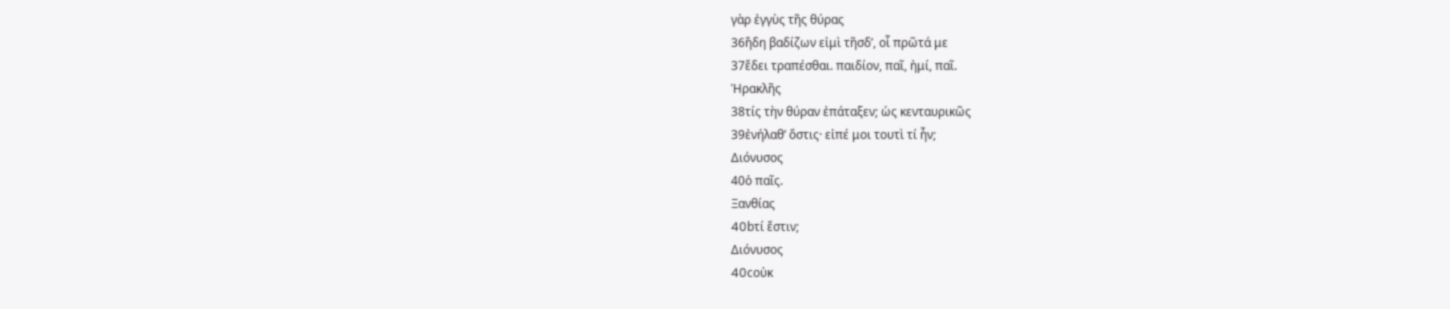γὰρ ἐγγὺς τῆς θύρας
36ἤδη βαδίζων εἰμὶ τῆσδʼ, οἷ πρῶτά με
37ἔδει τραπέσθαι. παιδίον, παῖ, ἠμί, παῖ.
Ἡρακλῆς
38τίς τὴν θύραν ἐπάταξεν; ὡς κενταυρικῶς
39ἐνήλαθʼ ὅστις· εἰπέ μοι τουτὶ τί ἦν;
Διόνυσος
40ὁ παῖς.
Ξανθίας
40bτί ἔστιν;
Διόνυσος
40cοὐκ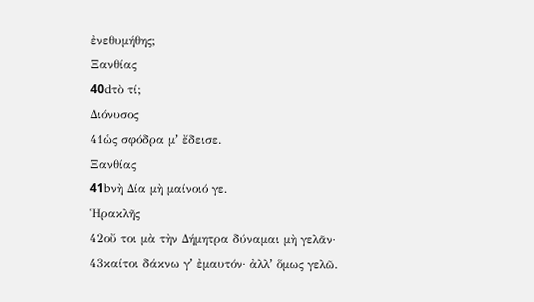ἐνεθυμήθης;
Ξανθίας
40dτὸ τί;
Διόνυσος
41ὡς σφόδρα μʼ ἔδεισε.
Ξανθίας
41bνὴ Δία μὴ μαίνοιό γε.
Ἡρακλῆς
42οὔ τοι μὰ τὴν Δήμητρα δύναμαι μὴ γελᾶν·
43καίτοι δάκνω γʼ ἐμαυτόν· ἀλλʼ ὅμως γελῶ.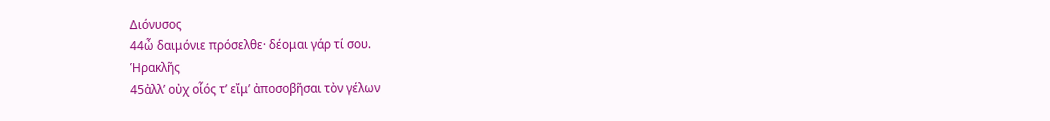Διόνυσος
44ὦ δαιμόνιε πρόσελθε· δέομαι γάρ τί σου.
Ἡρακλῆς
45ἀλλʼ οὐχ οἷός τʼ εἴμʼ ἀποσοβῆσαι τὸν γέλων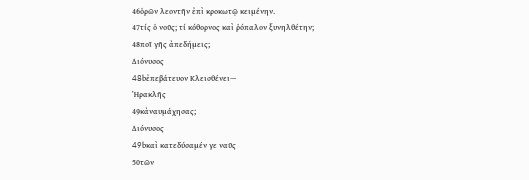46ὁρῶν λεοντῆν ἐπὶ κροκωτῷ κειμένην.
47τίς ὁ νοῦς; τί κόθορνος καὶ ῥόπαλον ξυνηλθέτην;
48ποῖ γῆς ἀπεδήμεις;
Διόνυσος
48bἐπεβάτευον Κλεισθένει—
Ἡρακλῆς
49κἀναυμάχησας;
Διόνυσος
49bκαὶ κατεδύσαμέν γε ναῦς
50τῶν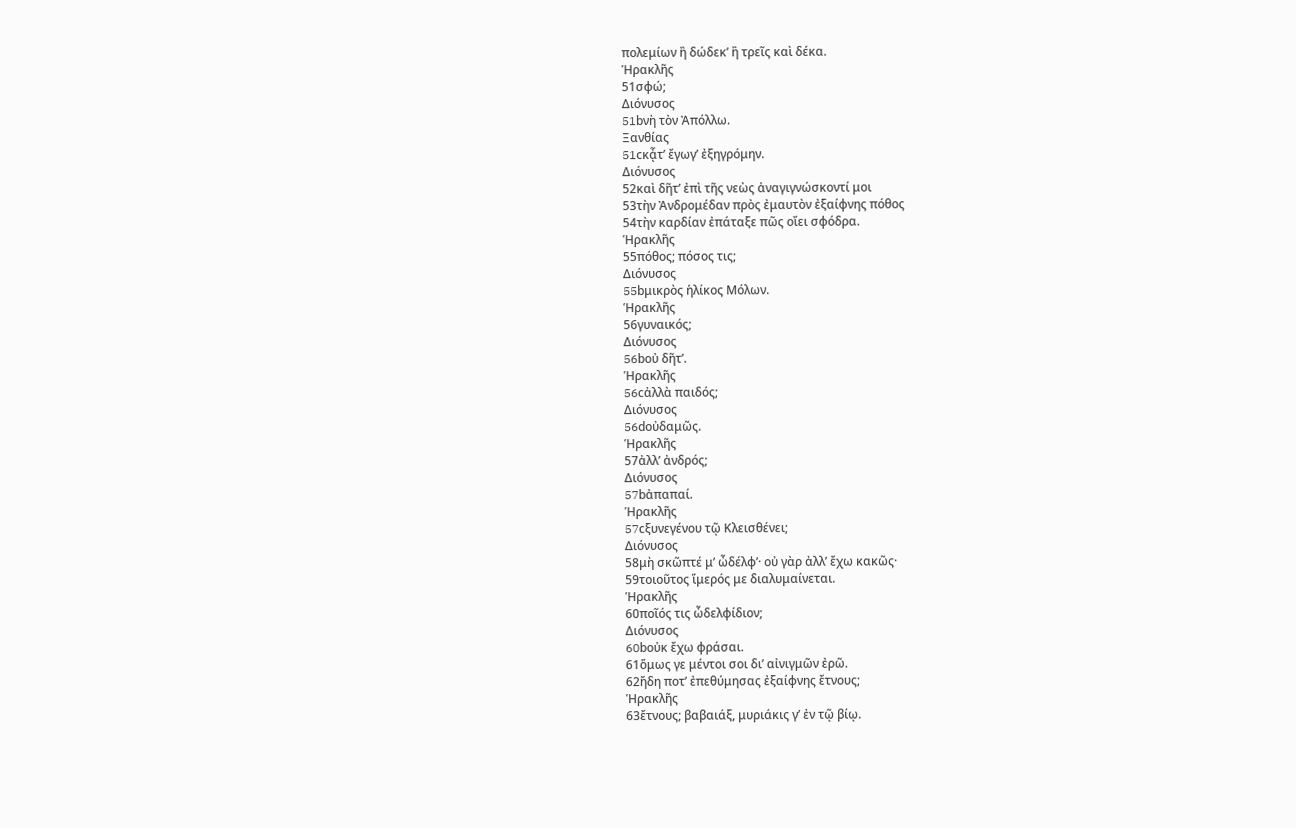πολεμίων ἢ δώδεκʼ ἢ τρεῖς καὶ δέκα.
Ἡρακλῆς
51σφώ;
Διόνυσος
51bνὴ τὸν Ἀπόλλω.
Ξανθίας
51cκᾆτʼ ἔγωγʼ ἐξηγρόμην.
Διόνυσος
52καὶ δῆτʼ ἐπὶ τῆς νεὼς ἀναγιγνώσκοντί μοι
53τὴν Ἀνδρομέδαν πρὸς ἐμαυτὸν ἐξαίφνης πόθος
54τὴν καρδίαν ἐπάταξε πῶς οἴει σφόδρα.
Ἡρακλῆς
55πόθος; πόσος τις;
Διόνυσος
55bμικρὸς ἡλίκος Μόλων.
Ἡρακλῆς
56γυναικός;
Διόνυσος
56bοὐ δῆτʼ.
Ἡρακλῆς
56cἀλλὰ παιδός;
Διόνυσος
56dοὐδαμῶς.
Ἡρακλῆς
57ἀλλʼ ἀνδρός;
Διόνυσος
57bἀπαπαί.
Ἡρακλῆς
57cξυνεγένου τῷ Κλεισθένει;
Διόνυσος
58μὴ σκῶπτέ μʼ ὦδέλφʼ· οὐ γὰρ ἀλλʼ ἔχω κακῶς·
59τοιοῦτος ἵμερός με διαλυμαίνεται.
Ἡρακλῆς
60ποῖός τις ὦδελφίδιον;
Διόνυσος
60bοὐκ ἔχω φράσαι.
61ὅμως γε μέντοι σοι διʼ αἰνιγμῶν ἐρῶ.
62ἤδη ποτʼ ἐπεθύμησας ἐξαίφνης ἔτνους;
Ἡρακλῆς
63ἔτνους; βαβαιάξ, μυριάκις γʼ ἐν τῷ βίῳ.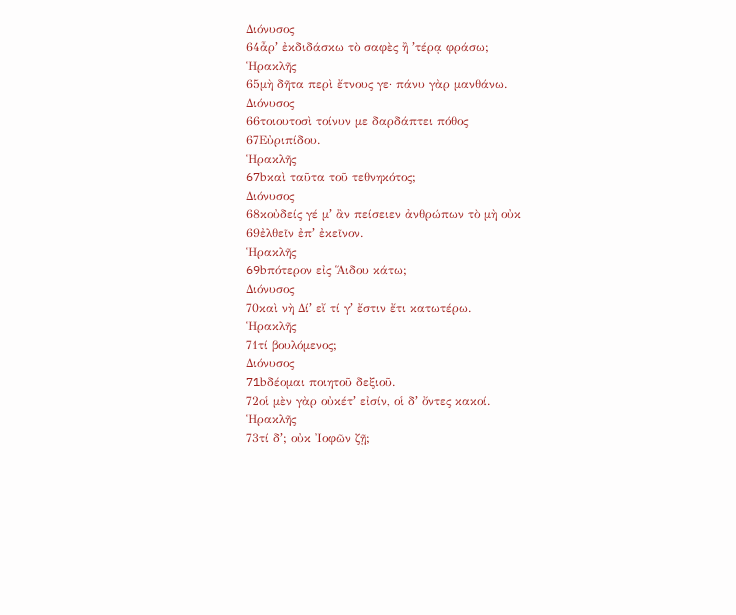Διόνυσος
64ἆρʼ ἐκδιδάσκω τὸ σαφὲς ἢ ʼτέρᾳ φράσω;
Ἡρακλῆς
65μὴ δῆτα περὶ ἔτνους γε· πάνυ γὰρ μανθάνω.
Διόνυσος
66τοιουτοσὶ τοίνυν με δαρδάπτει πόθος
67Εὐριπίδου.
Ἡρακλῆς
67bκαὶ ταῦτα τοῦ τεθνηκότος;
Διόνυσος
68κοὐδείς γέ μʼ ἂν πείσειεν ἀνθρώπων τὸ μὴ οὐκ
69ἐλθεῖν ἐπʼ ἐκεῖνον.
Ἡρακλῆς
69bπότερον εἰς Ἅιδου κάτω;
Διόνυσος
70καὶ νὴ Δίʼ εἴ τί γʼ ἔστιν ἔτι κατωτέρω.
Ἡρακλῆς
71τί βουλόμενος;
Διόνυσος
71bδέομαι ποιητοῦ δεξιοῦ.
72οἱ μὲν γὰρ οὐκέτʼ εἰσίν, οἱ δʼ ὄντες κακοί.
Ἡρακλῆς
73τί δʼ; οὐκ Ἰοφῶν ζῇ;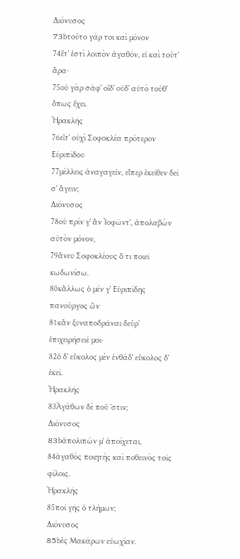Διόνυσος
73bτοῦτο γάρ τοι καὶ μόνον
74ἔτʼ ἐστὶ λοιπὸν ἀγαθόν, εἰ καὶ τοῦτʼ ἄρα·
75οὐ γὰρ σάφʼ οἶδʼ οὐδʼ αὐτὸ τοῦθʼ ὅπως ἔχει.
Ἡρακλῆς
76εἶτʼ οὐχὶ Σοφοκλέα πρότερον Εὐριπίδου
77μέλλεις ἀναγαγεῖν, εἴπερ ἐκεῖθεν δεῖ σʼ ἄγειν;
Διόνυσος
78οὐ πρίν γʼ ἂν Ἰοφῶντʼ, ἀπολαβὼν αὐτὸν μόνον,
79ἄνευ Σοφοκλέους ὅ τι ποιεῖ κωδωνίσω.
80κἄλλως ὁ μέν γʼ Εὐριπίδης πανοῦργος ὢν
81κἂν ξυναποδρᾶναι δεῦρʼ ἐπιχειρήσειέ μοι·
82ὁ δʼ εὔκολος μὲν ἐνθάδʼ εὔκολος δʼ ἐκεῖ.
Ἡρακλῆς
83Ἀγάθων δὲ ποῦ ʼστιν;
Διόνυσος
83bἀπολιπών μʼ ἀποίχεται,
84ἀγαθὸς ποιητὴς καὶ ποθεινὸς τοῖς φίλοις.
Ἡρακλῆς
85ποῖ γῆς ὁ τλήμων;
Διόνυσος
85bἐς Μακάρων εὐωχίαν.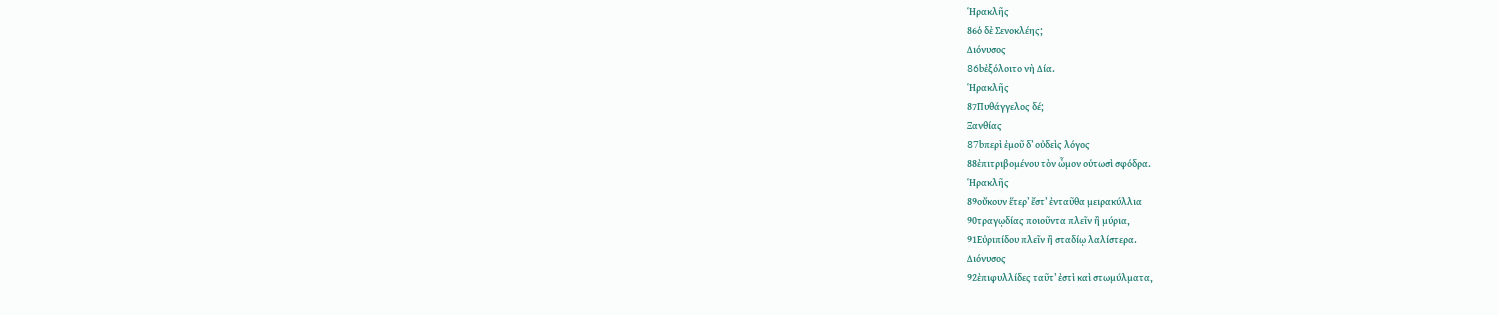Ἡρακλῆς
86ὁ δὲ Σενοκλέης;
Διόνυσος
86bἐξόλοιτο νὴ Δία.
Ἡρακλῆς
87Πυθάγγελος δέ;
Ξανθίας
87bπερὶ ἐμοῦ δʼ οὐδεὶς λόγος
88ἐπιτριβομένου τὸν ὦμον οὑτωσὶ σφόδρα.
Ἡρακλῆς
89οὔκουν ἕτερʼ ἔστʼ ἐνταῦθα μειρακύλλια
90τραγῳδίας ποιοῦντα πλεῖν ἢ μύρια,
91Εὐριπίδου πλεῖν ἢ σταδίῳ λαλίστερα.
Διόνυσος
92ἐπιφυλλίδες ταῦτʼ ἐστὶ καὶ στωμύλματα,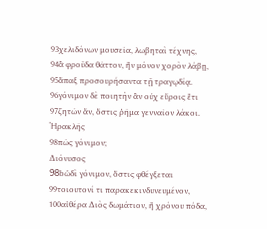93χελιδόνων μουσεῖα, λωβηταὶ τέχνης,
94ἃ φροῦδα θᾶττον, ἢν μόνον χορὸν λάβῃ,
95ἅπαξ προσουρήσαντα τῇ τραγῳδίᾳ.
96γόνιμον δὲ ποιητὴν ἂν οὐχ εὕροις ἔτι
97ζητῶν ἄν, ὅστις ῥῆμα γενναῖον λάκοι.
Ἡρακλῆς
98πῶς γόνιμον;
Διόνυσος
98bὡδὶ γόνιμον, ὅστις φθέγξεται
99τοιουτονί τι παρακεκινδυνευμένον,
100αἰθέρα Διὸς δωμάτιον, ἢ χρόνου πόδα,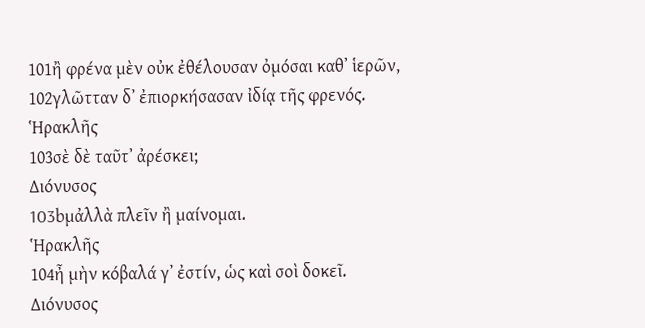101ἢ φρένα μὲν οὐκ ἐθέλουσαν ὀμόσαι καθʼ ἱερῶν,
102γλῶτταν δʼ ἐπιορκήσασαν ἰδίᾳ τῆς φρενός.
Ἡρακλῆς
103σὲ δὲ ταῦτʼ ἀρέσκει;
Διόνυσος
103bμἀλλὰ πλεῖν ἢ μαίνομαι.
Ἡρακλῆς
104ἦ μὴν κόβαλά γʼ ἐστίν, ὡς καὶ σοὶ δοκεῖ.
Διόνυσος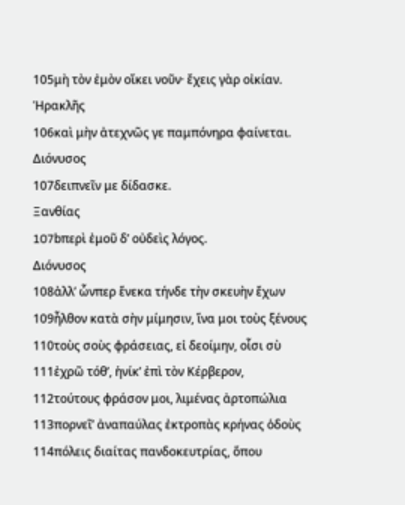105μὴ τὸν ἐμὸν οἴκει νοῦν· ἔχεις γὰρ οἰκίαν.
Ἡρακλῆς
106καὶ μὴν ἀτεχνῶς γε παμπόνηρα φαίνεται.
Διόνυσος
107δειπνεῖν με δίδασκε.
Ξανθίας
107bπερὶ ἐμοῦ δʼ οὐδεὶς λόγος.
Διόνυσος
108ἀλλʼ ὧνπερ ἕνεκα τήνδε τὴν σκευὴν ἔχων
109ἦλθον κατὰ σὴν μίμησιν, ἵνα μοι τοὺς ξένους
110τοὺς σοὺς φράσειας, εἰ δεοίμην, οἷσι σὺ
111ἐχρῶ τόθʼ, ἡνίκʼ ἐπὶ τὸν Κέρβερον,
112τούτους φράσον μοι, λιμένας ἀρτοπώλια
113πορνεῖʼ ἀναπαύλας ἐκτροπὰς κρήνας ὁδοὺς
114πόλεις διαίτας πανδοκευτρίας, ὅπου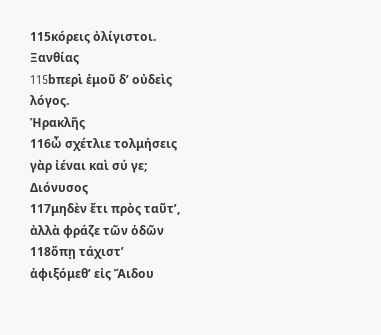115κόρεις ὀλίγιστοι.
Ξανθίας
115bπερὶ ἐμοῦ δʼ οὐδεὶς λόγος.
Ἡρακλῆς
116ὦ σχέτλιε τολμήσεις γὰρ ἰέναι καὶ σύ γε;
Διόνυσος
117μηδὲν ἔτι πρὸς ταῦτʼ, ἀλλὰ φράζε τῶν ὁδῶν
118ὅπῃ τάχιστʼ ἀφιξόμεθʼ εἰς Ἅιδου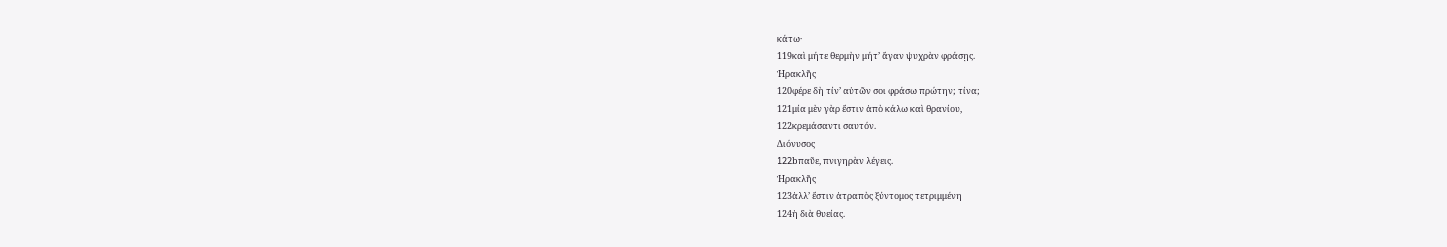κάτω·
119καὶ μήτε θερμὴν μήτʼ ἄγαν ψυχρὰν φράσῃς.
Ἡρακλῆς
120φέρε δὴ τίνʼ αὐτῶν σοι φράσω πρώτην; τίνα;
121μία μὲν γὰρ ἔστιν ἀπὸ κάλω καὶ θρανίου,
122κρεμάσαντι σαυτόν.
Διόνυσος
122bπαῦε, πνιγηρὰν λέγεις.
Ἡρακλῆς
123ἀλλʼ ἔστιν ἀτραπὸς ξύντομος τετριμμένη
124ἡ διὰ θυείας.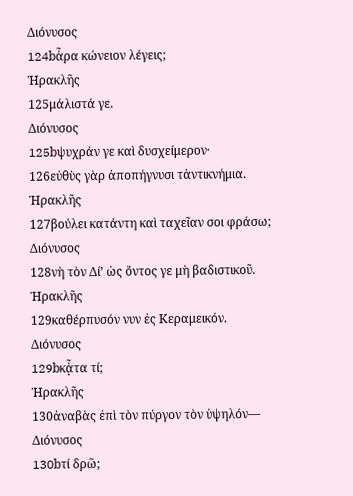Διόνυσος
124bἆρα κώνειον λέγεις;
Ἡρακλῆς
125μάλιστά γε.
Διόνυσος
125bψυχράν γε καὶ δυσχείμερον·
126εὐθὺς γὰρ ἀποπήγνυσι τἀντικνήμια.
Ἡρακλῆς
127βούλει κατάντη καὶ ταχεῖαν σοι φράσω;
Διόνυσος
128νὴ τὸν Δίʼ ὡς ὄντος γε μὴ βαδιστικοῦ.
Ἡρακλῆς
129καθέρπυσόν νυν ἐς Κεραμεικόν.
Διόνυσος
129bκᾆτα τί;
Ἡρακλῆς
130ἀναβὰς ἐπὶ τὸν πύργον τὸν ὑψηλόν—
Διόνυσος
130bτί δρῶ;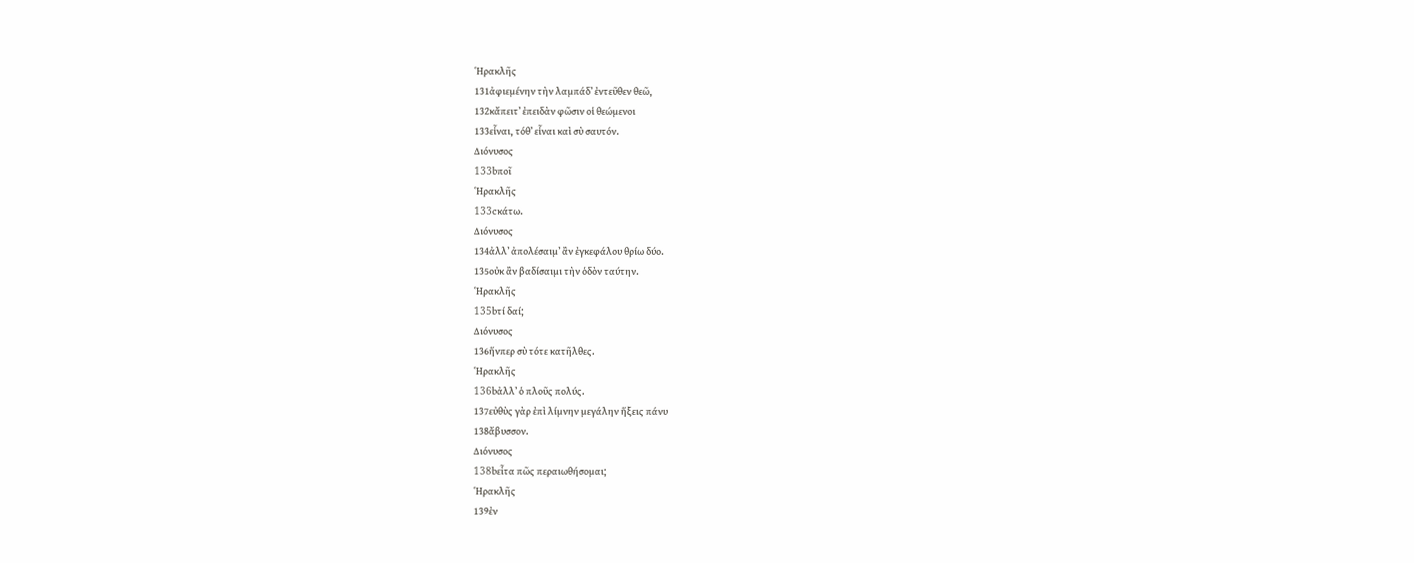Ἡρακλῆς
131ἀφιεμένην τὴν λαμπάδʼ ἐντεῦθεν θεῶ,
132κἄπειτʼ ἐπειδὰν φῶσιν οἱ θεώμενοι
133εἷναι, τόθʼ εἷναι καὶ σὺ σαυτόν.
Διόνυσος
133bποῖ
Ἡρακλῆς
133cκάτω.
Διόνυσος
134ἀλλʼ ἀπολέσαιμʼ ἂν ἐγκεφάλου θρίω δύο.
135οὐκ ἂν βαδίσαιμι τὴν ὁδὸν ταύτην.
Ἡρακλῆς
135bτί δαί;
Διόνυσος
136ἥνπερ σὺ τότε κατῆλθες.
Ἡρακλῆς
136bἀλλʼ ὁ πλοῦς πολύς.
137εὐθὺς γὰρ ἐπὶ λίμνην μεγάλην ἥξεις πάνυ
138ἄβυσσον.
Διόνυσος
138bεἶτα πῶς περαιωθήσομαι;
Ἡρακλῆς
139ἐν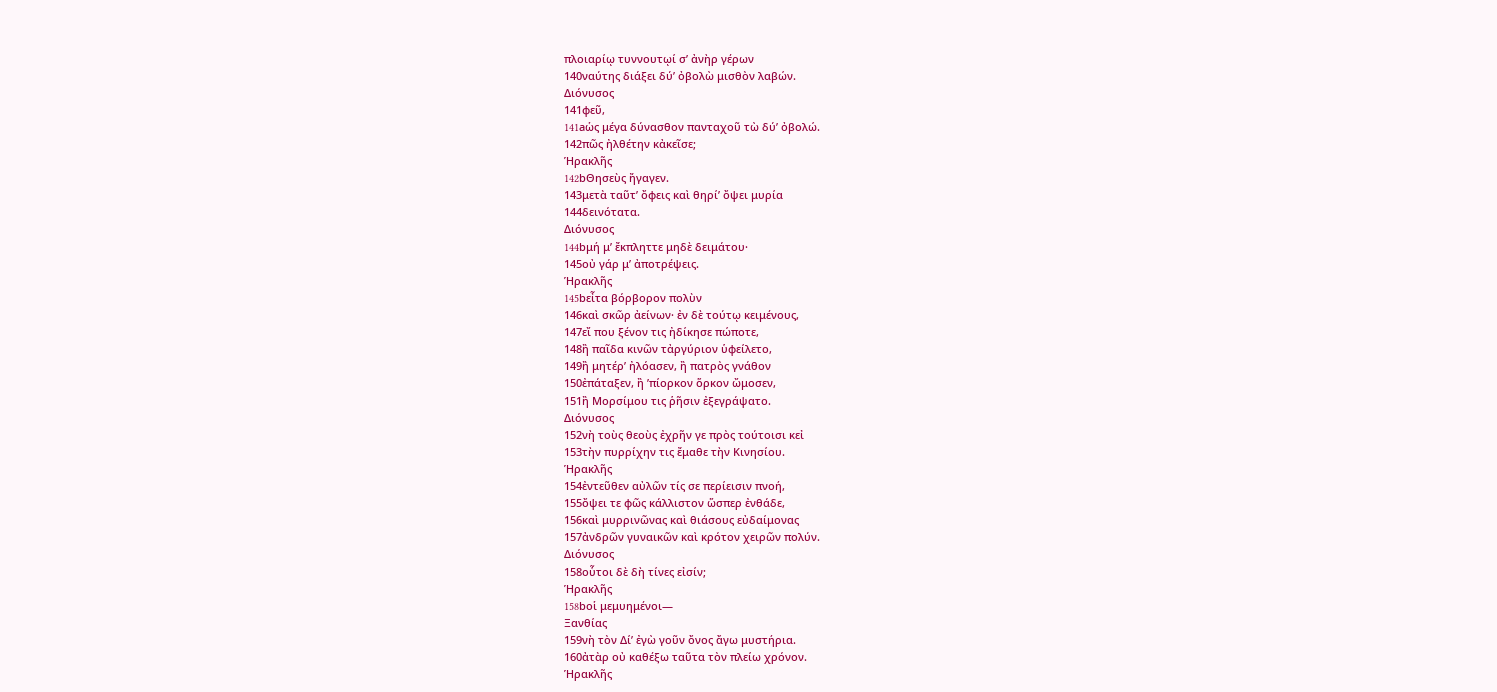πλοιαρίῳ τυννουτῳί σʼ ἀνὴρ γέρων
140ναύτης διάξει δύʼ ὀβολὼ μισθὸν λαβών.
Διόνυσος
141φεῦ,
141aὡς μέγα δύνασθον πανταχοῦ τὼ δύʼ ὀβολώ.
142πῶς ἠλθέτην κἀκεῖσε;
Ἡρακλῆς
142bΘησεὺς ἤγαγεν.
143μετὰ ταῦτʼ ὄφεις καὶ θηρίʼ ὄψει μυρία
144δεινότατα.
Διόνυσος
144bμή μʼ ἔκπληττε μηδὲ δειμάτου·
145οὐ γάρ μʼ ἀποτρέψεις.
Ἡρακλῆς
145bεἶτα βόρβορον πολὺν
146καὶ σκῶρ ἀείνων· ἐν δὲ τούτῳ κειμένους,
147εἴ που ξένον τις ἠδίκησε πώποτε,
148ἢ παῖδα κινῶν τἀργύριον ὑφείλετο,
149ἢ μητέρʼ ἠλόασεν, ἢ πατρὸς γνάθον
150ἐπάταξεν, ἢ ʼπίορκον ὅρκον ὤμοσεν,
151ἢ Μορσίμου τις ῥῆσιν ἐξεγράψατο.
Διόνυσος
152νὴ τοὺς θεοὺς ἐχρῆν γε πρὸς τούτοισι κεἰ
153τὴν πυρρίχην τις ἔμαθε τὴν Κινησίου.
Ἡρακλῆς
154ἐντεῦθεν αὐλῶν τίς σε περίεισιν πνοή,
155ὄψει τε φῶς κάλλιστον ὥσπερ ἐνθάδε,
156καὶ μυρρινῶνας καὶ θιάσους εὐδαίμονας
157ἀνδρῶν γυναικῶν καὶ κρότον χειρῶν πολύν.
Διόνυσος
158οὗτοι δὲ δὴ τίνες εἰσίν;
Ἡρακλῆς
158bοἱ μεμυημένοι—
Ξανθίας
159νὴ τὸν Δίʼ ἐγὼ γοῦν ὄνος ἄγω μυστήρια.
160ἀτὰρ οὐ καθέξω ταῦτα τὸν πλείω χρόνον.
Ἡρακλῆς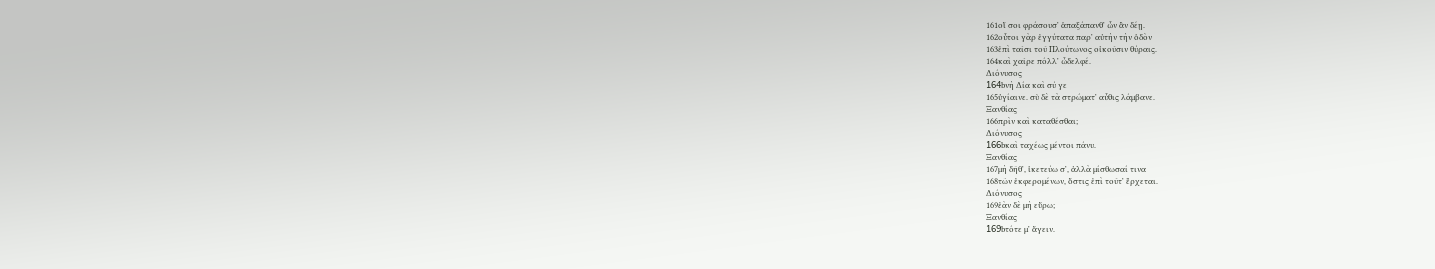161οἵ σοι φράσουσʼ ἁπαξάπανθʼ ὧν ἂν δέῃ.
162οὗτοι γὰρ ἐγγύτατα παρʼ αὐτὴν τὴν ὁδὸν
163ἐπὶ ταῖσι τοῦ Πλούτωνος οἰκοῦσιν θύραις.
164καὶ χαῖρε πόλλʼ ὦδελφέ.
Διόνυσος
164bνὴ Δία καὶ σύ γε
165ὑγίαινε. σὺ δὲ τὰ στρώματʼ αὖθις λάμβανε.
Ξανθίας
166πρὶν καὶ καταθέσθαι;
Διόνυσος
166bκαὶ ταχέως μέντοι πάνυ.
Ξανθίας
167μὴ δῆθʼ, ἱκετεύω σʼ, ἀλλὰ μίσθωσαί τινα
168τῶν ἐκφερομένων, ὅστις ἐπὶ τοῦτʼ ἔρχεται.
Διόνυσος
169ἐὰν δὲ μὴ εὕρω;
Ξανθίας
169bτότε μʼ ἄγειν.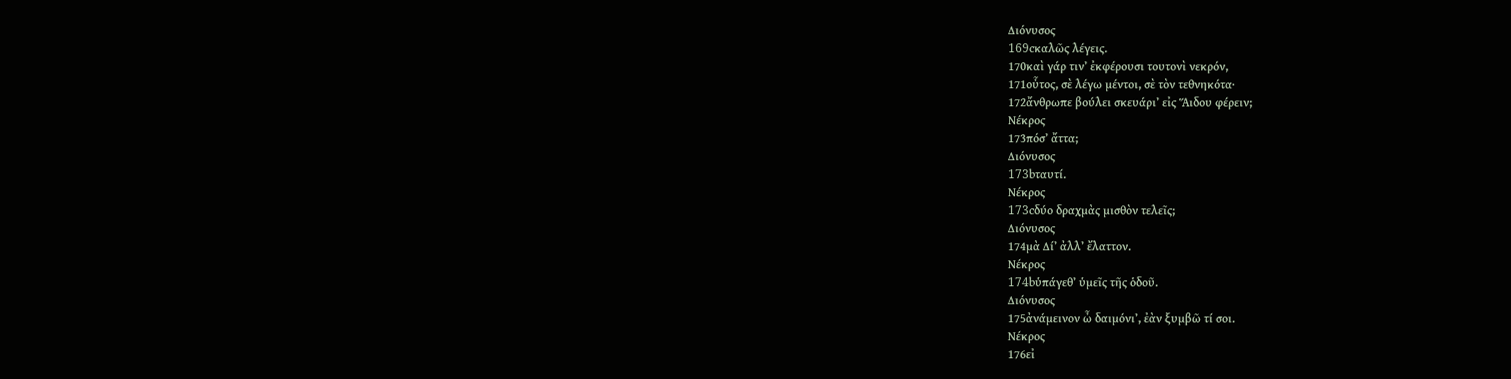Διόνυσος
169cκαλῶς λέγεις.
170καὶ γάρ τινʼ ἐκφέρουσι τουτονὶ νεκρόν,
171οὗτος, σὲ λέγω μέντοι, σὲ τὸν τεθνηκότα·
172ἄνθρωπε βούλει σκευάριʼ εἰς Ἅιδου φέρειν;
Νέκρος
173πόσʼ ἄττα;
Διόνυσος
173bταυτί.
Νέκρος
173cδύο δραχμὰς μισθὸν τελεῖς;
Διόνυσος
174μὰ Δίʼ ἀλλʼ ἔλαττον.
Νέκρος
174bὑπάγεθʼ ὑμεῖς τῆς ὁδοῦ.
Διόνυσος
175ἀνάμεινον ὦ δαιμόνιʼ, ἐὰν ξυμβῶ τί σοι.
Νέκρος
176εἰ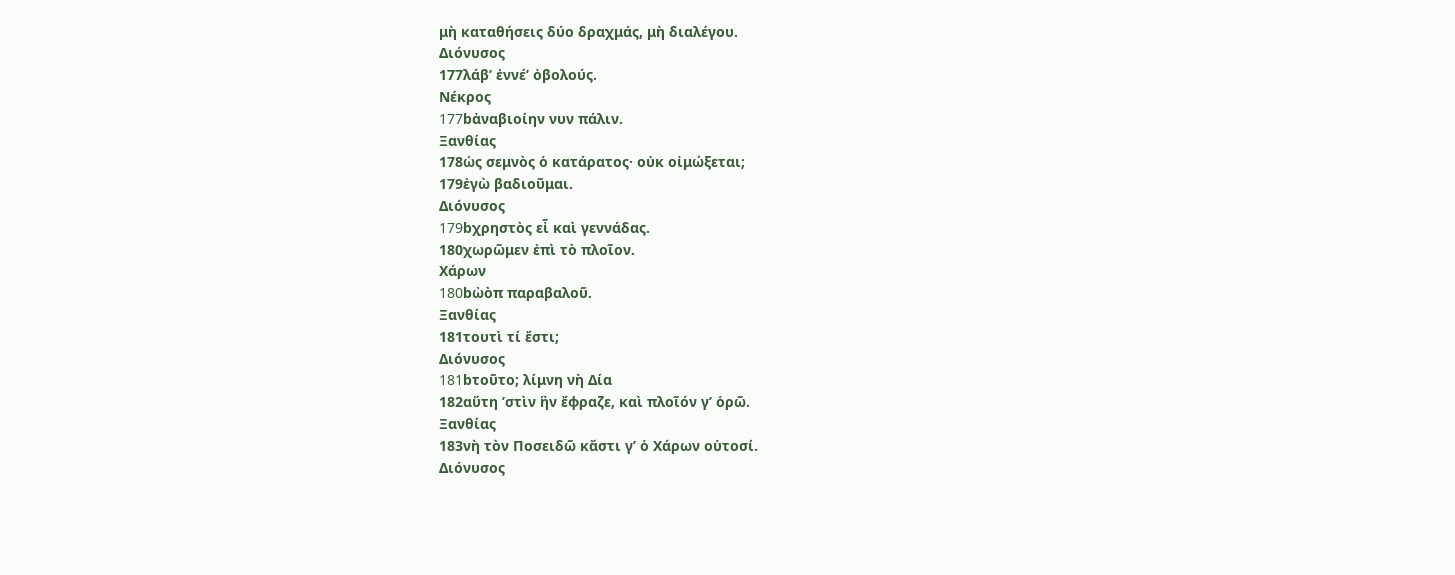μὴ καταθήσεις δύο δραχμάς, μὴ διαλέγου.
Διόνυσος
177λάβʼ ἐννέʼ ὀβολούς.
Νέκρος
177bἀναβιοίην νυν πάλιν.
Ξανθίας
178ὡς σεμνὸς ὁ κατάρατος· οὐκ οἰμώξεται;
179ἐγὼ βαδιοῦμαι.
Διόνυσος
179bχρηστὸς εἶ καὶ γεννάδας.
180χωρῶμεν ἐπὶ τὸ πλοῖον.
Χάρων
180bὠὸπ παραβαλοῦ.
Ξανθίας
181τουτὶ τί ἔστι;
Διόνυσος
181bτοῦτο; λίμνη νὴ Δία
182αὕτη ʼστὶν ἣν ἔφραζε, καὶ πλοῖόν γʼ ὁρῶ.
Ξανθίας
183νὴ τὸν Ποσειδῶ κἄστι γʼ ὁ Χάρων οὑτοσί.
Διόνυσος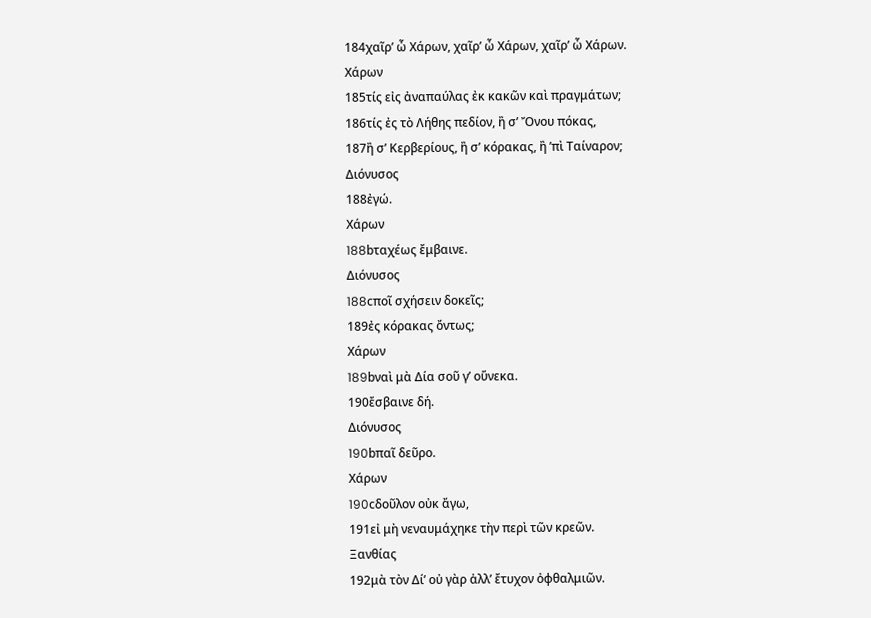184χαῖρʼ ὦ Χάρων, χαῖρʼ ὦ Χάρων, χαῖρʼ ὦ Χάρων.
Χάρων
185τίς εἰς ἀναπαύλας ἐκ κακῶν καὶ πραγμάτων;
186τίς ἐς τὸ Λήθης πεδίον, ἢ σʼ Ὄνου πόκας,
187ἢ σʼ Κερβερίους, ἢ σʼ κόρακας, ἢ ʼπὶ Ταίναρον;
Διόνυσος
188ἐγώ.
Χάρων
188bταχέως ἔμβαινε.
Διόνυσος
188cποῖ σχήσειν δοκεῖς;
189ἐς κόρακας ὄντως;
Χάρων
189bναὶ μὰ Δία σοῦ γʼ οὕνεκα.
190ἔσβαινε δή.
Διόνυσος
190bπαῖ δεῦρο.
Χάρων
190cδοῦλον οὐκ ἄγω,
191εἰ μὴ νεναυμάχηκε τὴν περὶ τῶν κρεῶν.
Ξανθίας
192μὰ τὸν Δίʼ οὐ γὰρ ἀλλʼ ἔτυχον ὀφθαλμιῶν.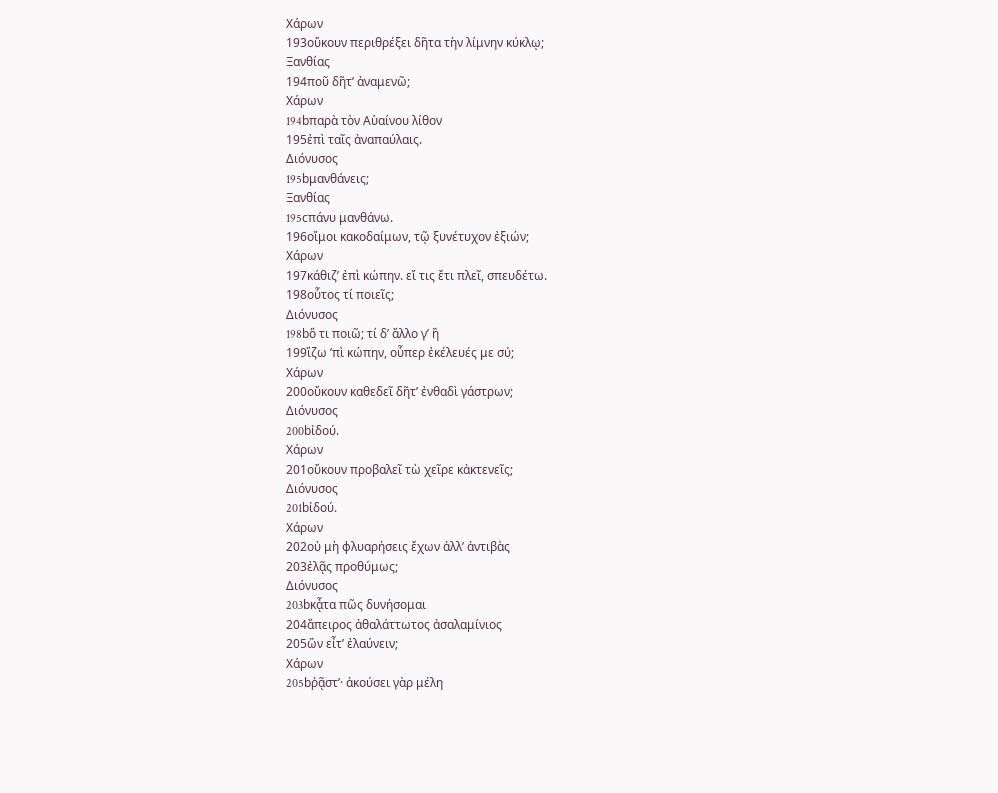Χάρων
193οὔκουν περιθρέξει δῆτα τὴν λίμνην κύκλῳ;
Ξανθίας
194ποῦ δῆτʼ ἀναμενῶ;
Χάρων
194bπαρὰ τὸν Αὑαίνου λίθον
195ἐπὶ ταῖς ἀναπαύλαις.
Διόνυσος
195bμανθάνεις;
Ξανθίας
195cπάνυ μανθάνω.
196οἴμοι κακοδαίμων, τῷ ξυνέτυχον ἐξιών;
Χάρων
197κάθιζʼ ἐπὶ κώπην. εἴ τις ἔτι πλεῖ, σπευδέτω.
198οὗτος τί ποιεῖς;
Διόνυσος
198bὅ τι ποιῶ; τί δʼ ἄλλο γʼ ἢ
199ἵζω ʼπὶ κώπην, οὗπερ ἐκέλευές με σύ;
Χάρων
200οὔκουν καθεδεῖ δῆτʼ ἐνθαδὶ γάστρων;
Διόνυσος
200bἰδού.
Χάρων
201οὔκουν προβαλεῖ τὼ χεῖρε κἀκτενεῖς;
Διόνυσος
201bἰδού.
Χάρων
202οὐ μὴ φλυαρήσεις ἔχων ἀλλʼ ἀντιβὰς
203ἐλᾷς προθύμως;
Διόνυσος
203bκᾆτα πῶς δυνήσομαι
204ἄπειρος ἀθαλάττωτος ἀσαλαμίνιος
205ὢν εἶτʼ ἐλαύνειν;
Χάρων
205bῥᾷστʼ· ἀκούσει γὰρ μέλη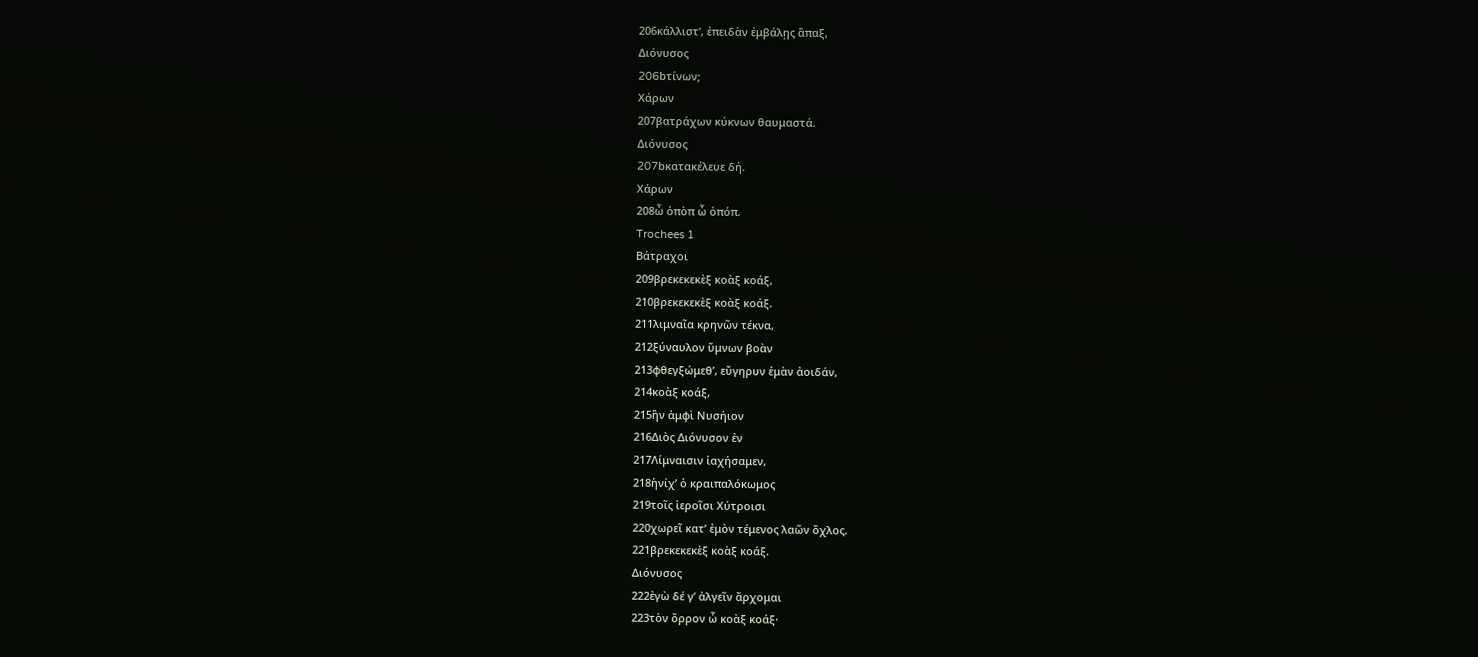206κάλλιστʼ, ἐπειδὰν ἐμβάλῃς ἅπαξ,
Διόνυσος
206bτίνων;
Χάρων
207βατράχων κύκνων θαυμαστά.
Διόνυσος
207bκατακέλευε δή.
Χάρων
208ὦ ὀπὸπ ὦ ὀπόπ.
Trochees 1
Βάτραχοι
209βρεκεκεκὲξ κοὰξ κοάξ,
210βρεκεκεκὲξ κοὰξ κοάξ.
211λιμναῖα κρηνῶν τέκνα,
212ξύναυλον ὕμνων βοὰν
213φθεγξώμεθʼ, εὔγηρυν ἐμὰν ἀοιδάν,
214κοὰξ κοάξ,
215ἣν ἀμφὶ Νυσήιον
216Διὸς Διόνυσον ἐν
217Λίμναισιν ἰαχήσαμεν,
218ἡνίχʼ ὁ κραιπαλόκωμος
219τοῖς ἱεροῖσι Χύτροισι
220χωρεῖ κατʼ ἐμὸν τέμενος λαῶν ὄχλος.
221βρεκεκεκὲξ κοὰξ κοάξ.
Διόνυσος
222ἐγὼ δέ γʼ ἀλγεῖν ἄρχομαι
223τὸν ὄρρον ὦ κοὰξ κοάξ·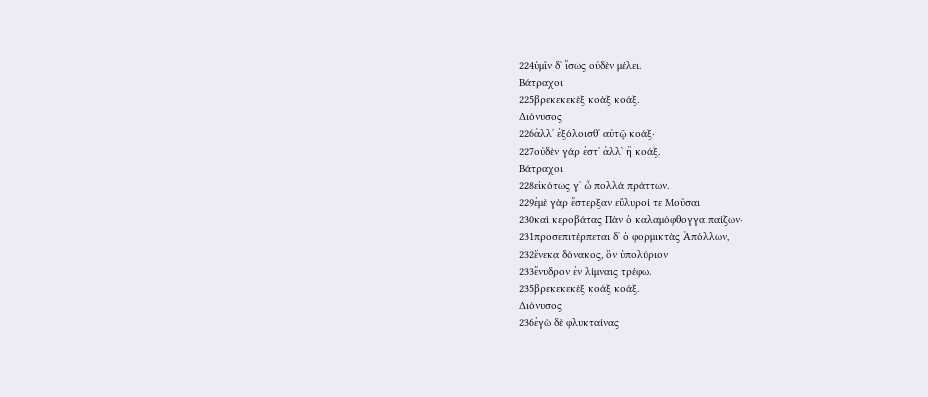224ὑμῖν δʼ ἴσως οὐδὲν μέλει.
Βάτραχοι
225βρεκεκεκὲξ κοὰξ κοάξ.
Διόνυσος
226ἀλλʼ ἐξόλοισθʼ αὐτῷ κοάξ·
227οὐδὲν γάρ ἐστʼ ἀλλʼ ἢ κοάξ.
Βάτραχοι
228εἰκότως γʼ ὦ πολλὰ πράττων.
229ἐμὲ γὰρ ἔστερξαν εὔλυροί τε Μοῦσαι
230καὶ κεροβάτας Πὰν ὁ καλαμόφθογγα παίζων·
231προσεπιτέρπεται δʼ ὁ φορμικτὰς Ἀπόλλων,
232ἕνεκα δόνακος, ὃν ὑπολύριον
233ἔνυδρον ἐν λίμναις τρέφω.
235βρεκεκεκὲξ κοάξ κοάξ.
Διόνυσος
236ἐγὼ δὲ φλυκταίνας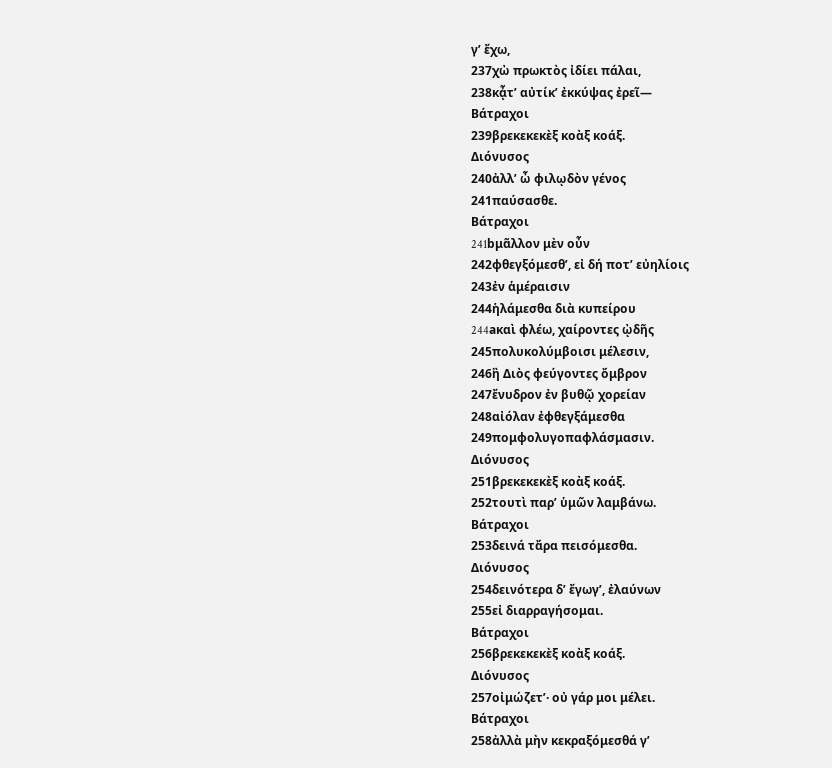γʼ ἔχω,
237χὠ πρωκτὸς ἰδίει πάλαι,
238κᾆτʼ αὐτίκʼ ἐκκύψας ἐρεῖ—
Βάτραχοι
239βρεκεκεκὲξ κοὰξ κοάξ.
Διόνυσος
240ἀλλʼ ὦ φιλῳδὸν γένος
241παύσασθε.
Βάτραχοι
241bμᾶλλον μὲν οὖν
242φθεγξόμεσθʼ, εἰ δή ποτʼ εὐηλίοις
243ἐν ἁμέραισιν
244ἡλάμεσθα διὰ κυπείρου
244aκαὶ φλέω, χαίροντες ᾠδῆς
245πολυκολύμβοισι μέλεσιν,
246ἢ Διὸς φεύγοντες ὄμβρον
247ἔνυδρον ἐν βυθῷ χορείαν
248αἰόλαν ἐφθεγξάμεσθα
249πομφολυγοπαφλάσμασιν.
Διόνυσος
251βρεκεκεκὲξ κοὰξ κοάξ.
252τουτὶ παρʼ ὑμῶν λαμβάνω.
Βάτραχοι
253δεινά τἄρα πεισόμεσθα.
Διόνυσος
254δεινότερα δʼ ἔγωγʼ, ἐλαύνων
255εἰ διαρραγήσομαι.
Βάτραχοι
256βρεκεκεκὲξ κοὰξ κοάξ.
Διόνυσος
257οἰμώζετʼ· οὐ γάρ μοι μέλει.
Βάτραχοι
258ἀλλὰ μὴν κεκραξόμεσθά γʼ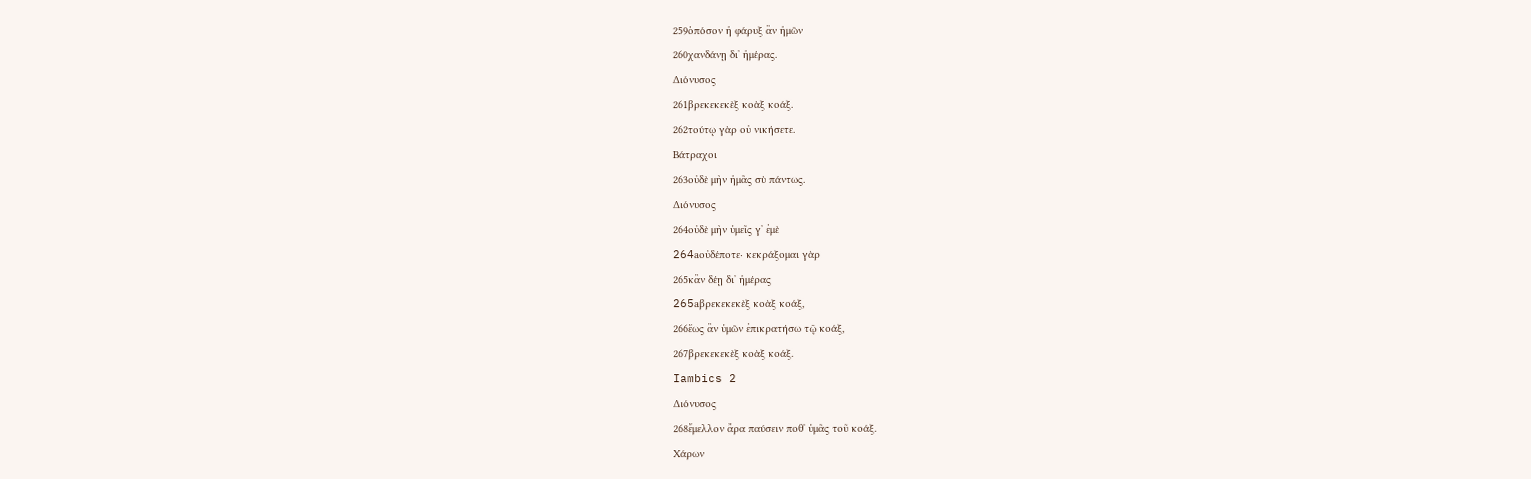259ὁπόσον ἡ φάρυξ ἂν ἡμῶν
260χανδάνῃ διʼ ἡμέρας.
Διόνυσος
261βρεκεκεκὲξ κοὰξ κοάξ.
262τούτῳ γὰρ οὐ νικήσετε.
Βάτραχοι
263οὐδὲ μὴν ἡμᾶς σὺ πάντως.
Διόνυσος
264οὐδὲ μὴν ὑμεῖς γʼ ἐμὲ
264aοὐδέποτε· κεκράξομαι γὰρ
265κἂν δέῃ διʼ ἡμέρας
265aβρεκεκεκὲξ κοὰξ κοάξ,
266ἕως ἂν ὑμῶν ἐπικρατήσω τῷ κοάξ,
267βρεκεκεκὲξ κοὰξ κοάξ.
Iambics 2
Διόνυσος
268ἔμελλον ἄρα παύσειν ποθʼ ὑμᾶς τοῦ κοάξ.
Χάρων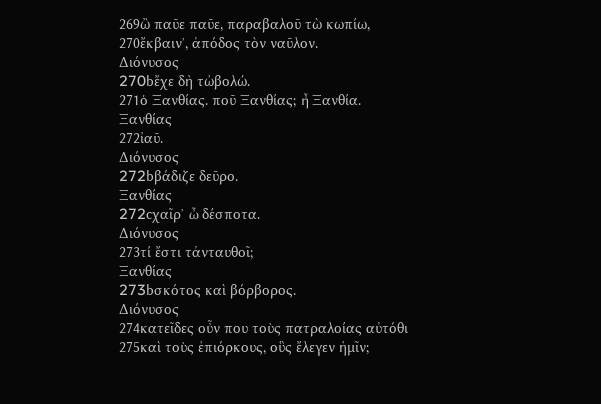269ὢ παῦε παῦε, παραβαλοῦ τὼ κωπίω,
270ἔκβαινʼ, ἀπόδος τὸν ναῦλον.
Διόνυσος
270bἔχε δὴ τὠβολώ.
271ὁ Ξανθίας. ποῦ Ξανθίας; ἦ Ξανθία.
Ξανθίας
272ἰαῦ.
Διόνυσος
272bβάδιζε δεῦρο.
Ξανθίας
272cχαῖρʼ ὦ δέσποτα.
Διόνυσος
273τί ἔστι τἀνταυθοῖ;
Ξανθίας
273bσκότος καὶ βόρβορος.
Διόνυσος
274κατεῖδες οὖν που τοὺς πατραλοίας αὐτόθι
275καὶ τοὺς ἐπιόρκους, οὓς ἔλεγεν ἡμῖν;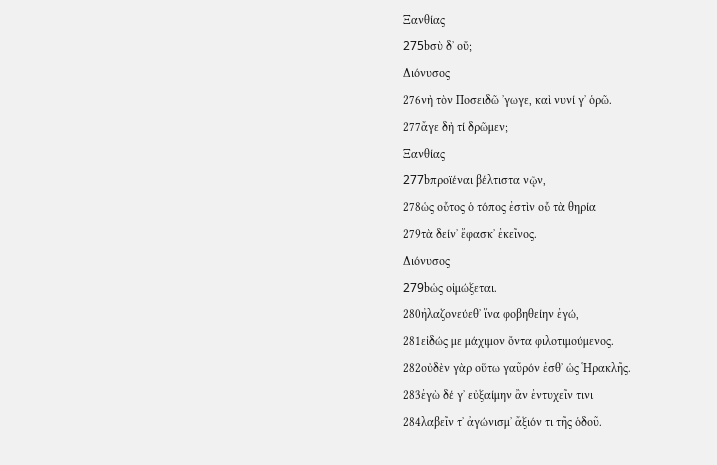Ξανθίας
275bσὺ δʼ οὔ;
Διόνυσος
276νὴ τὸν Ποσειδῶ ʼγωγε, καὶ νυνί γʼ ὁρῶ.
277ἄγε δὴ τί δρῶμεν;
Ξανθίας
277bπροϊέναι βέλτιστα νῷν,
278ὡς οὗτος ὁ τόπος ἐστὶν οὗ τὰ θηρία
279τὰ δείνʼ ἔφασκʼ ἐκεῖνος.
Διόνυσος
279bὡς οἰμώξεται.
280ἠλαζονεύεθʼ ἵνα φοβηθείην ἐγώ,
281εἰδώς με μάχιμον ὄντα φιλοτιμούμενος.
282οὐδὲν γὰρ οὕτω γαῦρόν ἐσθʼ ὡς Ἡρακλῆς.
283ἐγὼ δέ γʼ εὐξαίμην ἂν ἐντυχεῖν τινι
284λαβεῖν τʼ ἀγώνισμʼ ἄξιόν τι τῆς ὁδοῦ.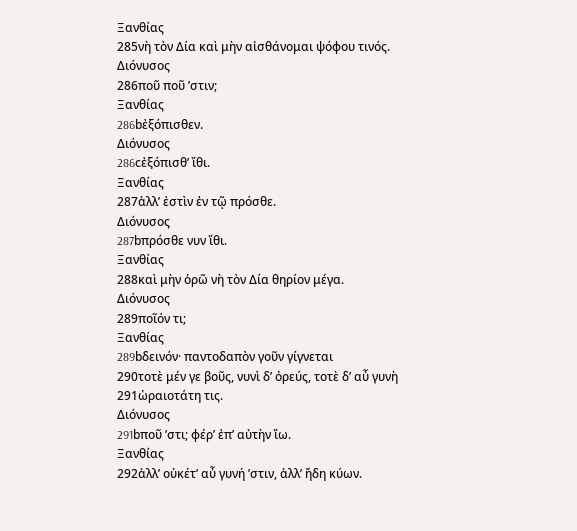Ξανθίας
285νὴ τὸν Δία καὶ μὴν αἰσθάνομαι ψόφου τινός.
Διόνυσος
286ποῦ ποῦ ʼστιν;
Ξανθίας
286bἐξόπισθεν.
Διόνυσος
286cἐξόπισθʼ ἴθι.
Ξανθίας
287ἀλλʼ ἐστὶν ἐν τῷ πρόσθε.
Διόνυσος
287bπρόσθε νυν ἴθι.
Ξανθίας
288καὶ μὴν ὁρῶ νὴ τὸν Δία θηρίον μέγα.
Διόνυσος
289ποῖόν τι;
Ξανθίας
289bδεινόν· παντοδαπὸν γοῦν γίγνεται
290τοτὲ μέν γε βοῦς, νυνὶ δʼ ὀρεύς, τοτὲ δʼ αὖ γυνὴ
291ὡραιοτάτη τις.
Διόνυσος
291bποῦ ʼστι; φέρʼ ἐπʼ αὐτὴν ἴω.
Ξανθίας
292ἀλλʼ οὐκέτʼ αὖ γυνή ʼστιν, ἀλλʼ ἤδη κύων.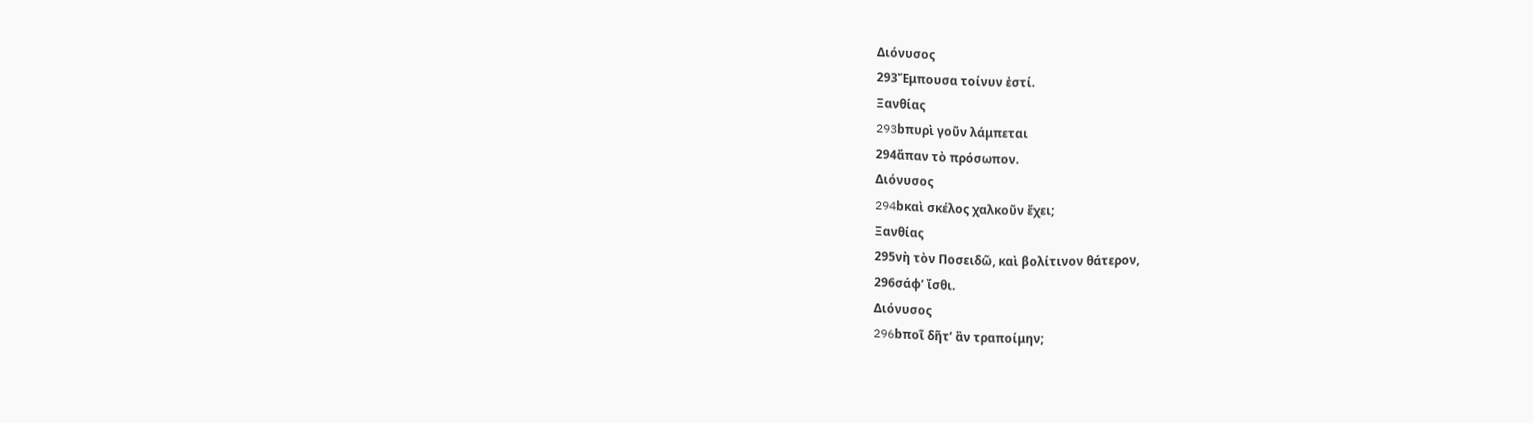Διόνυσος
293Ἔμπουσα τοίνυν ἐστί.
Ξανθίας
293bπυρὶ γοῦν λάμπεται
294ἅπαν τὸ πρόσωπον.
Διόνυσος
294bκαὶ σκέλος χαλκοῦν ἔχει;
Ξανθίας
295νὴ τὸν Ποσειδῶ, καὶ βολίτινον θάτερον,
296σάφʼ ἴσθι.
Διόνυσος
296bποῖ δῆτʼ ἂν τραποίμην;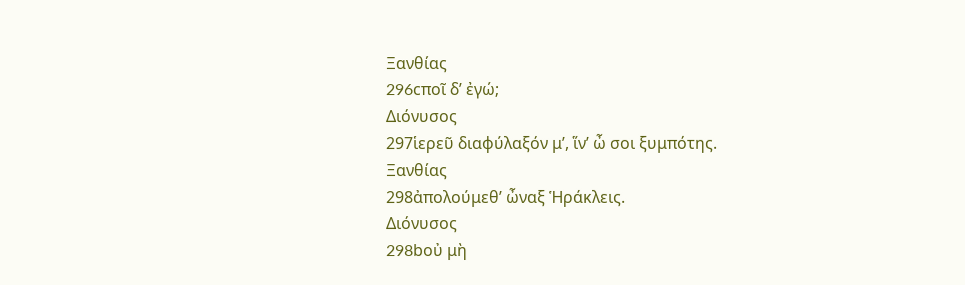Ξανθίας
296cποῖ δʼ ἐγώ;
Διόνυσος
297ἱερεῦ διαφύλαξόν μʼ, ἵνʼ ὦ σοι ξυμπότης.
Ξανθίας
298ἀπολούμεθʼ ὦναξ Ἡράκλεις.
Διόνυσος
298bοὐ μὴ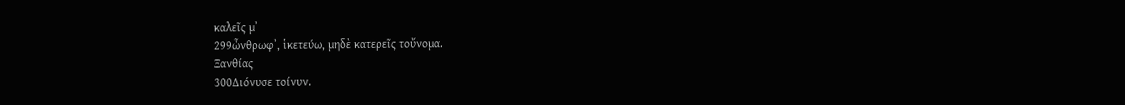καλεῖς μʼ
299ὦνθρωφʼ, ἱκετεύω, μηδὲ κατερεῖς τοὔνομα.
Ξανθίας
300Διόνυσε τοίνυν.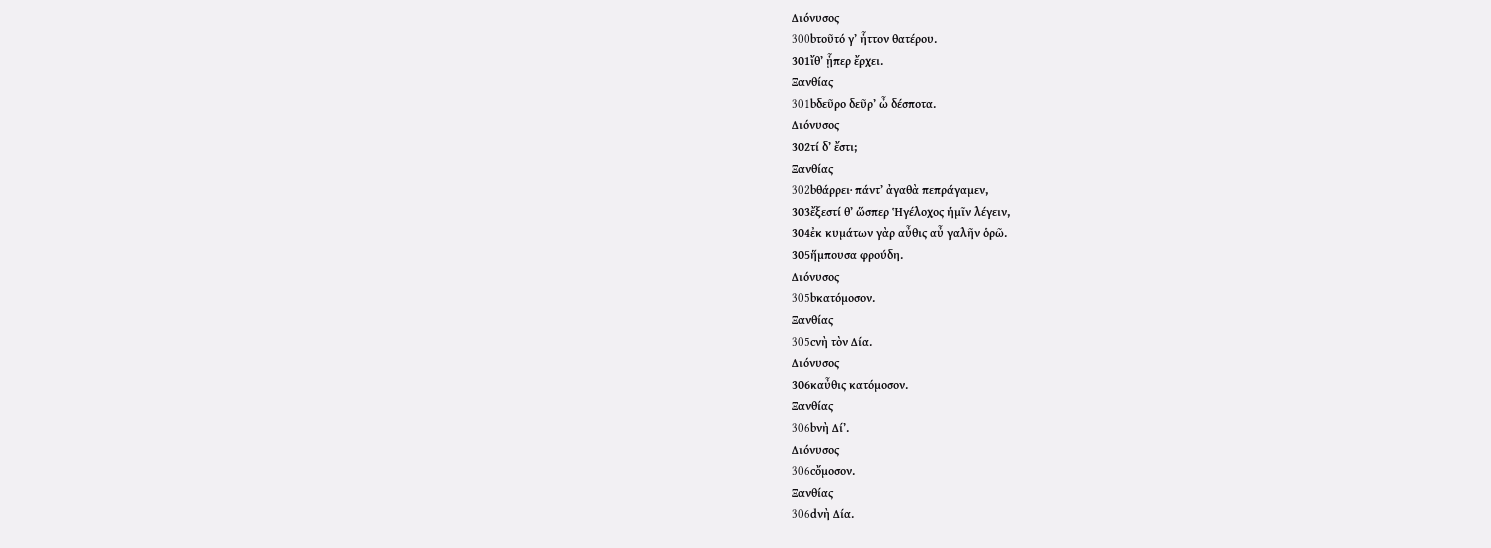Διόνυσος
300bτοῦτό γʼ ἧττον θατέρου.
301ἴθʼ ᾗπερ ἔρχει.
Ξανθίας
301bδεῦρο δεῦρʼ ὦ δέσποτα.
Διόνυσος
302τί δʼ ἔστι;
Ξανθίας
302bθάρρει· πάντʼ ἀγαθὰ πεπράγαμεν,
303ἔξεστί θʼ ὥσπερ Ἡγέλοχος ἡμῖν λέγειν,
304ἐκ κυμάτων γὰρ αὖθις αὖ γαλῆν ὁρῶ.
305ἥμπουσα φρούδη.
Διόνυσος
305bκατόμοσον.
Ξανθίας
305cνὴ τὸν Δία.
Διόνυσος
306καὖθις κατόμοσον.
Ξανθίας
306bνὴ Δίʼ.
Διόνυσος
306cὄμοσον.
Ξανθίας
306dνὴ Δία.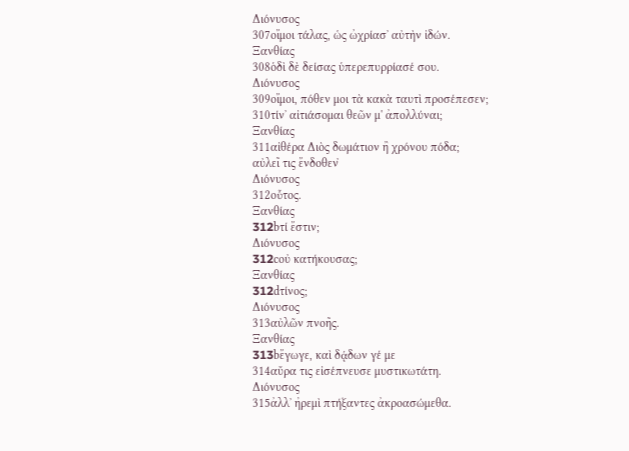Διόνυσος
307οἴμοι τάλας, ὡς ὠχρίασʼ αὐτὴν ἰδών.
Ξανθίας
308ὁδὶ δὲ δείσας ὑπερεπυρρίασέ σου.
Διόνυσος
309οἴμοι, πόθεν μοι τὰ κακὰ ταυτὶ προσέπεσεν;
310τίνʼ αἰτιάσομαι θεῶν μ' ἀπολλύναι;
Ξανθίας
311αἰθέρα Διὸς δωμάτιον ἢ χρόνου πόδα;
αὐλεῖ τις ἔνδοθεν̓
Διόνυσος
312οὗτος.
Ξανθίας
312bτί ἔστιν;
Διόνυσος
312cοὐ κατήκουσας;
Ξανθίας
312dτίνος;
Διόνυσος
313αὐλῶν πνοῆς.
Ξανθίας
313bἔγωγε, καὶ δᾴδων γέ με
314αὔρα τις εἰσέπνευσε μυστικωτάτη.
Διόνυσος
315ἀλλʼ ἠρεμὶ πτήξαντες ἀκροασώμεθα.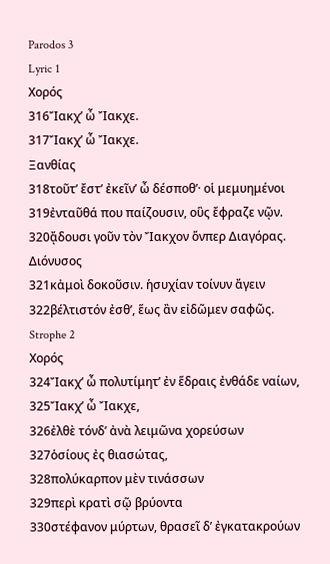Parodos 3
Lyric 1
Χορός
316Ἴακχʼ ὦ Ἴακχε.
317Ἴακχʼ ὦ Ἴακχε.
Ξανθίας
318τοῦτʼ ἔστʼ ἐκεῖνʼ ὦ δέσποθʼ· οἱ μεμυημένοι
319ἐνταῦθά που παίζουσιν, οὓς ἔφραζε νῷν.
320ᾄδουσι γοῦν τὸν Ἴακχον ὅνπερ Διαγόρας.
Διόνυσος
321κἀμοὶ δοκοῦσιν. ἡσυχίαν τοίνυν ἄγειν
322βέλτιστόν ἐσθʼ, ἕως ἂν εἰδῶμεν σαφῶς.
Strophe 2
Χορός
324Ἴακχʼ ὦ πολυτίμητʼ ἐν ἕδραις ἐνθάδε ναίων,
325Ἴακχʼ ὦ Ἴακχε,
326ἐλθὲ τόνδʼ ἀνὰ λειμῶνα χορεύσων
327ὁσίους ἐς θιασώτας,
328πολύκαρπον μὲν τινάσσων
329περὶ κρατὶ σῷ βρύοντα
330στέφανον μύρτων, θρασεῖ δʼ ἐγκατακρούων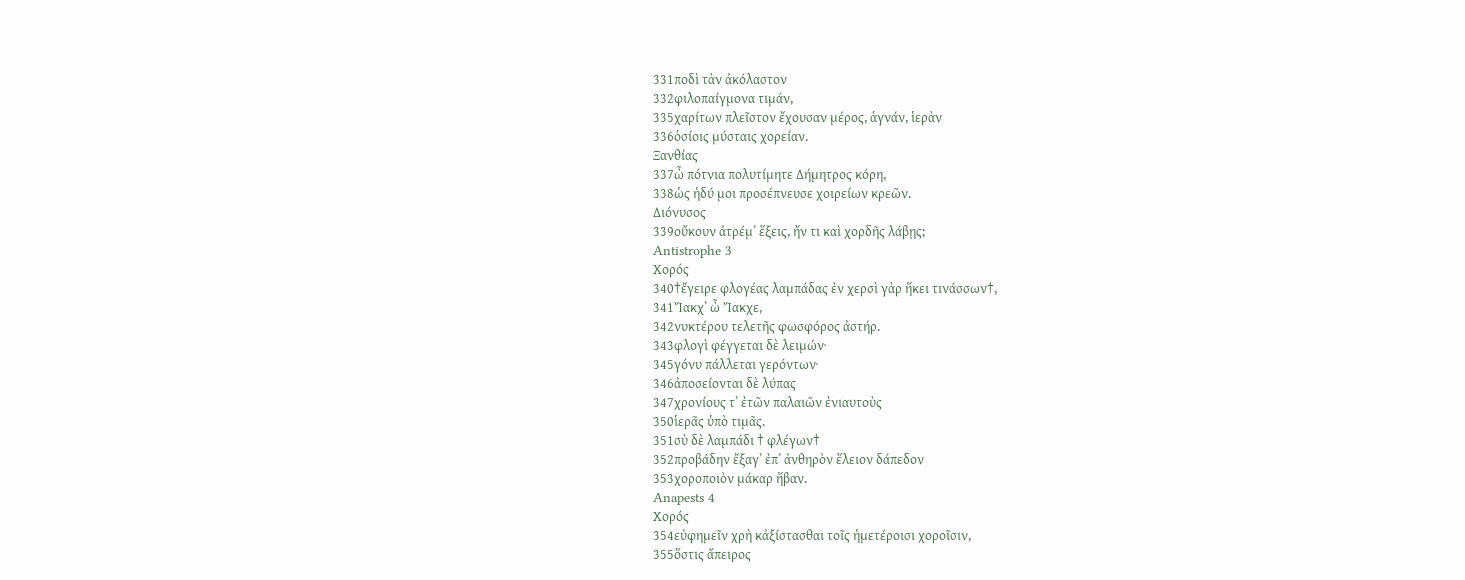331ποδὶ τὰν ἀκόλαστον
332φιλοπαίγμονα τιμάν,
335χαρίτων πλεῖστον ἔχουσαν μέρος, ἁγνάν, ἱερὰν
336ὁσίοις μύσταις χορείαν.
Ξανθίας
337ὦ πότνια πολυτίμητε Δήμητρος κόρη,
338ὡς ἡδύ μοι προσέπνευσε χοιρείων κρεῶν.
Διόνυσος
339οὔκουν ἀτρέμʼ ἕξεις, ἤν τι καὶ χορδῆς λάβῃς;
Antistrophe 3
Χορός
340†ἔγειρε φλογέας λαμπάδας ἐν χερσὶ γὰρ ἥκει τινάσσων†,
341Ἴακχʼ ὦ Ἴακχε,
342νυκτέρου τελετῆς φωσφόρος ἀστήρ.
343φλογὶ φέγγεται δὲ λειμών·
345γόνυ πάλλεται γερόντων·
346ἀποσείονται δὲ λύπας
347χρονίους τʼ ἐτῶν παλαιῶν ἐνιαυτοὺς
350ἱερᾶς ὑπὸ τιμᾶς.
351σὺ δὲ λαμπάδι † φλέγων†
352προβάδην ἔξαγʼ ἐπʼ ἀνθηρὸν ἕλειον δάπεδον
353χοροποιὸν μάκαρ ἥβαν.
Anapests 4
Χορός
354εὐφημεῖν χρὴ κἀξίστασθαι τοῖς ἡμετέροισι χοροῖσιν,
355ὅστις ἄπειρος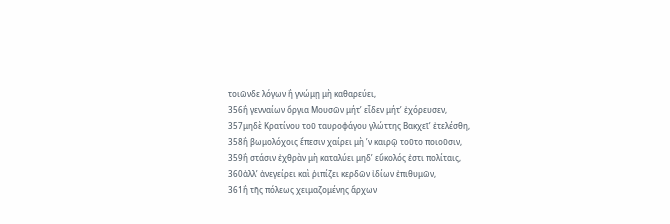τοιῶνδε λόγων ἢ γνώμῃ μὴ καθαρεύει,
356ἢ γενναίων ὄργια Μουσῶν μήτʼ εἶδεν μήτʼ ἐχόρευσεν,
357μηδὲ Κρατίνου τοῦ ταυροφάγου γλώττης Βακχεῖʼ ἐτελέσθη,
358ἢ βωμολόχοις ἔπεσιν χαίρει μὴ ʼν καιρῷ τοῦτο ποιοῦσιν,
359ἢ στάσιν ἐχθρὰν μὴ καταλύει μηδʼ εὔκολός ἐστι πολίταις,
360ἀλλʼ ἀνεγείρει καὶ ῥιπίζει κερδῶν ἰδίων ἐπιθυμῶν,
361ἢ τῆς πόλεως χειμαζομένης ἄρχων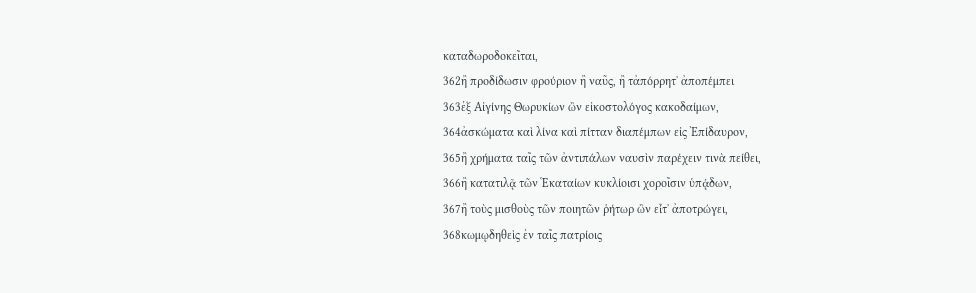καταδωροδοκεῖται,
362ἢ προδίδωσιν φρούριον ἢ ναῦς, ἢ τἀπόρρητʼ ἀποπέμπει
363ἐξ Αἰγίνης Θωρυκίων ὢν εἰκοστολόγος κακοδαίμων,
364ἀσκώματα καὶ λίνα καὶ πίτταν διαπέμπων εἰς Ἐπίδαυρον,
365ἢ χρήματα ταῖς τῶν ἀντιπάλων ναυσὶν παρέχειν τινὰ πείθει,
366ἢ κατατιλᾷ τῶν Ἑκαταίων κυκλίοισι χοροῖσιν ὑπᾴδων,
367ἢ τοὺς μισθοὺς τῶν ποιητῶν ῥήτωρ ὢν εἶτʼ ἀποτρώγει,
368κωμῳδηθεὶς ἐν ταῖς πατρίοις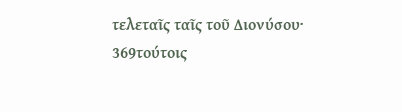τελεταῖς ταῖς τοῦ Διονύσου·
369τούτοις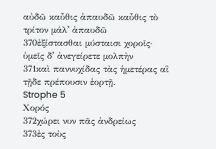αὐδῶ καὖθις ἀπαυδῶ καὖθις τὸ τρίτον μάλʼ ἀπαυδῶ
370ἐξίστασθαι μύσταισι χοροῖς· ὑμεῖς δʼ ἀνεγείρετε μολπὴν
371καὶ παννυχίδας τὰς ἡμετέρας αἳ τῇδε πρέπουσιν ἑορτῇ.
Strophe 5
Χορός
372χώρει νυν πᾶς ἀνδρείως
373ἐς τοὺς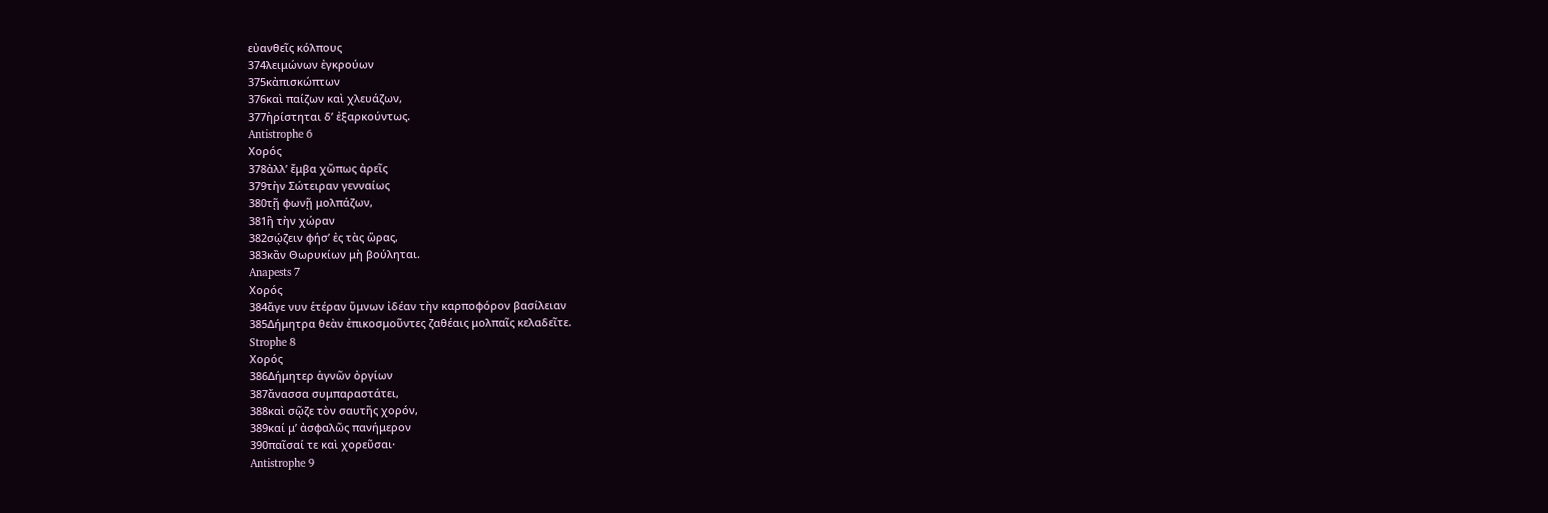εὐανθεῖς κόλπους
374λειμώνων ἐγκρούων
375κἀπισκώπτων
376καὶ παίζων καὶ χλευάζων,
377ἠρίστηται δʼ ἐξαρκούντως.
Antistrophe 6
Χορός
378ἀλλʼ ἔμβα χὤπως ἀρεῖς
379τὴν Σώτειραν γενναίως
380τῇ φωνῇ μολπάζων,
381ἣ τὴν χώραν
382σῴζειν φήσʼ ἐς τὰς ὥρας,
383κἂν Θωρυκίων μὴ βούληται.
Anapests 7
Χορός
384ἄγε νυν ἑτέραν ὕμνων ἰδέαν τὴν καρποφόρον βασίλειαν
385Δήμητρα θεὰν ἐπικοσμοῦντες ζαθέαις μολπαῖς κελαδεῖτε.
Strophe 8
Χορός
386Δήμητερ ἁγνῶν ὀργίων
387ἄνασσα συμπαραστάτει,
388καὶ σῷζε τὸν σαυτῆς χορόν,
389καί μʼ ἀσφαλῶς πανήμερον
390παῖσαί τε καὶ χορεῦσαι·
Antistrophe 9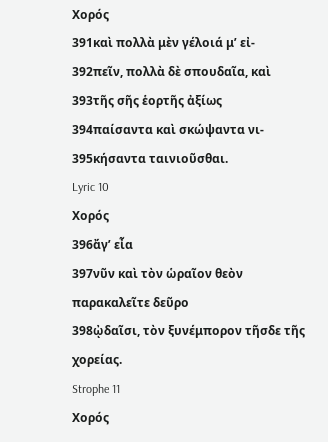Χορός
391καὶ πολλὰ μὲν γέλοιά μʼ εἰ-
392πεῖν, πολλὰ δὲ σπουδαῖα, καὶ
393τῆς σῆς ἑορτῆς ἀξίως
394παίσαντα καὶ σκώψαντα νι-
395κήσαντα ταινιοῦσθαι.
Lyric 10
Χορός
396ἄγʼ εἶα
397νῦν καὶ τὸν ὡραῖον θεὸν παρακαλεῖτε δεῦρο
398ᾠδαῖσι, τὸν ξυνέμπορον τῆσδε τῆς χορείας.
Strophe 11
Χορός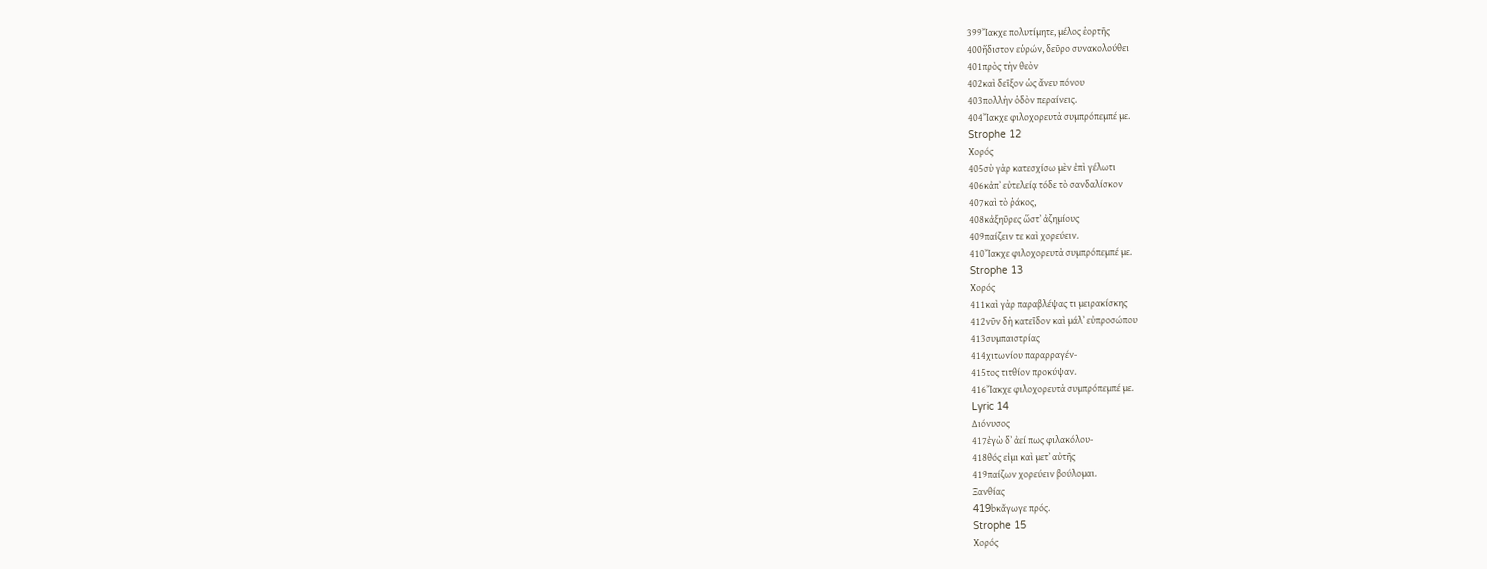399Ἴακχε πολυτίμητε, μέλος ἑορτῆς
400ἥδιστον εὑρών, δεῦρο συνακολούθει
401πρὸς τὴν θεὸν
402καὶ δεῖξον ὡς ἄνευ πόνου
403πολλὴν ὁδὸν περαίνεις.
404Ἴακχε φιλοχορευτὰ συμπρόπεμπέ με.
Strophe 12
Χορός
405σὺ γὰρ κατεσχίσω μὲν ἐπὶ γέλωτι
406κἀπʼ εὐτελείᾳ τόδε τὸ σανδαλίσκον
407καὶ τὸ ῥάκος,
408κἀξηῦρες ὥστʼ ἀζημίους
409παίζειν τε καὶ χορεύειν.
410Ἴακχε φιλοχορευτὰ συμπρόπεμπέ με.
Strophe 13
Χορός
411καὶ γὰρ παραβλέψας τι μειρακίσκης
412νῦν δὴ κατεῖδον καὶ μάλʼ εὐπροσώπου
413συμπαιστρίας
414χιτωνίου παραρραγέν-
415τος τιτθίον προκύψαν.
416Ἴακχε φιλοχορευτὰ συμπρόπεμπέ με.
Lyric 14
Διόνυσος
417ἐγὼ δʼ ἀεί πως φιλακόλου-
418θός εἰμι καὶ μετʼ αὐτῆς
419παίζων χορεύειν βούλομαι.
Ξανθίας
419bκἄγωγε πρός.
Strophe 15
Χορός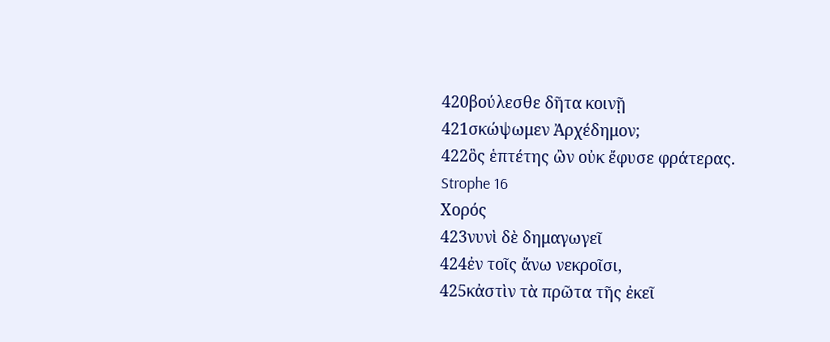420βούλεσθε δῆτα κοινῇ
421σκώψωμεν Ἀρχέδημον;
422ὃς ἑπτέτης ὢν οὐκ ἔφυσε φράτερας.
Strophe 16
Χορός
423νυνὶ δὲ δημαγωγεῖ
424ἐν τοῖς ἄνω νεκροῖσι,
425κἀστὶν τὰ πρῶτα τῆς ἐκεῖ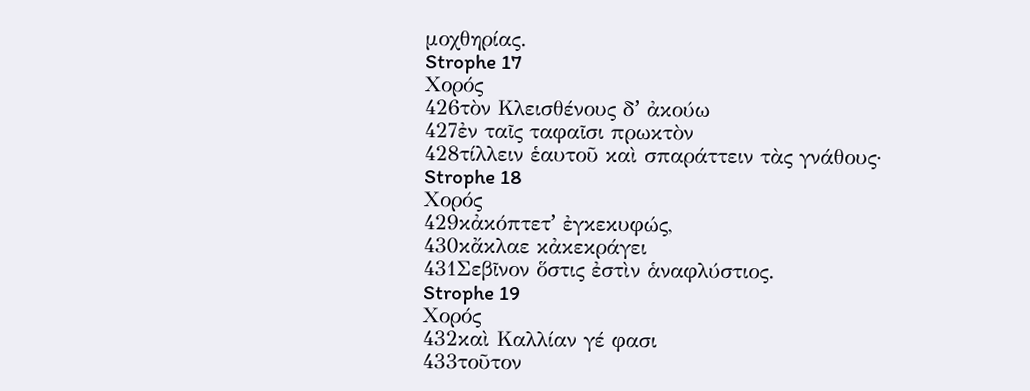μοχθηρίας.
Strophe 17
Χορός
426τὸν Κλεισθένους δʼ ἀκούω
427ἐν ταῖς ταφαῖσι πρωκτὸν
428τίλλειν ἑαυτοῦ καὶ σπαράττειν τὰς γνάθους·
Strophe 18
Χορός
429κἀκόπτετʼ ἐγκεκυφώς,
430κἄκλαε κἀκεκράγει
431Σεβῖνον ὅστις ἐστὶν ἁναφλύστιος.
Strophe 19
Χορός
432καὶ Καλλίαν γέ φασι
433τοῦτον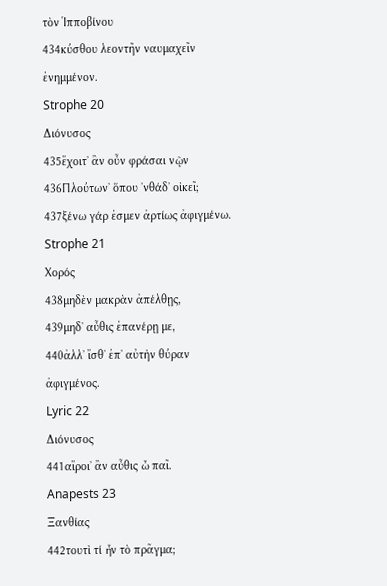τὸν Ἱπποβίνου
434κύσθου λεοντῆν ναυμαχεῖν ἐνημμένον.
Strophe 20
Διόνυσος
435ἔχοιτʼ ἂν οὖν φράσαι νῷν
436Πλούτωνʼ ὅπου ʼνθάδʼ οἰκεῖ;
437ξένω γάρ ἐσμεν ἀρτίως ἀφιγμένω.
Strophe 21
Χορός
438μηδὲν μακρὰν ἀπέλθῃς,
439μηδʼ αὖθις ἐπανέρῃ με,
440ἀλλʼ ἴσθʼ ἐπʼ αὐτὴν θύραν ἀφιγμένος.
Lyric 22
Διόνυσος
441αἴροιʼ ἂν αὖθις ὦ παῖ.
Anapests 23
Ξανθίας
442τουτὶ τί ἦν τὸ πρᾶγμα;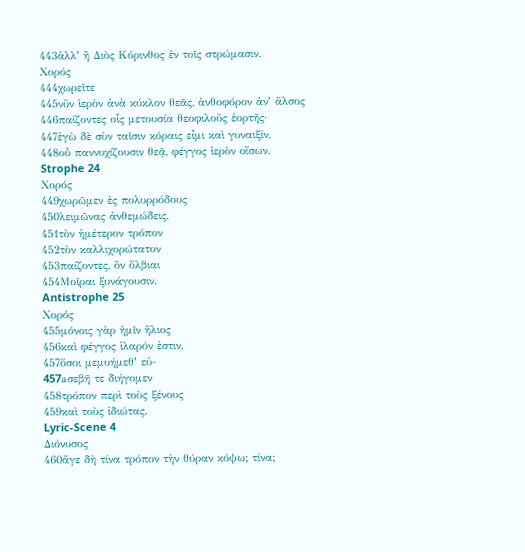443ἀλλʼ ἢ Διὸς Κόρινθος ἐν τοῖς στρώμασιν.
Χορός
444χωρεῖτε
445νῦν ἱερὸν ἀνὰ κύκλον θεᾶς, ἀνθοφόρον ἀνʼ ἄλσος
446παίζοντες οἷς μετουσία θεοφιλοῦς ἑορτῆς·
447ἐγὼ δὲ σὺν ταῖσιν κόραις εἶμι καὶ γυναιξίν,
448οὗ παννυχίζουσιν θεᾷ, φέγγος ἱερὸν οἴσων.
Strophe 24
Χορός
449χωρῶμεν ἐς πολυρρόδους
450λειμῶνας ἀνθεμώδεις,
451τὸν ἡμέτερον τρόπον
452τὸν καλλιχορώτατον
453παίζοντες, ὃν ὄλβιαι
454Μοῖραι ξυνάγουσιν.
Antistrophe 25
Χορός
455μόνοις γὰρ ἡμῖν ἥλιος
456καὶ φέγγος ἱλαρόν ἐστιν,
457ὅσοι μεμυήμεθʼ εὐ-
457aσεβῆ τε διήγομεν
458τρόπον περὶ τοὺς ξένους
459καὶ τοὺς ἰδιώτας.
Lyric-Scene 4
Διόνυσος
460ἄγε δὴ τίνα τρόπον τὴν θύραν κόψω; τίνα;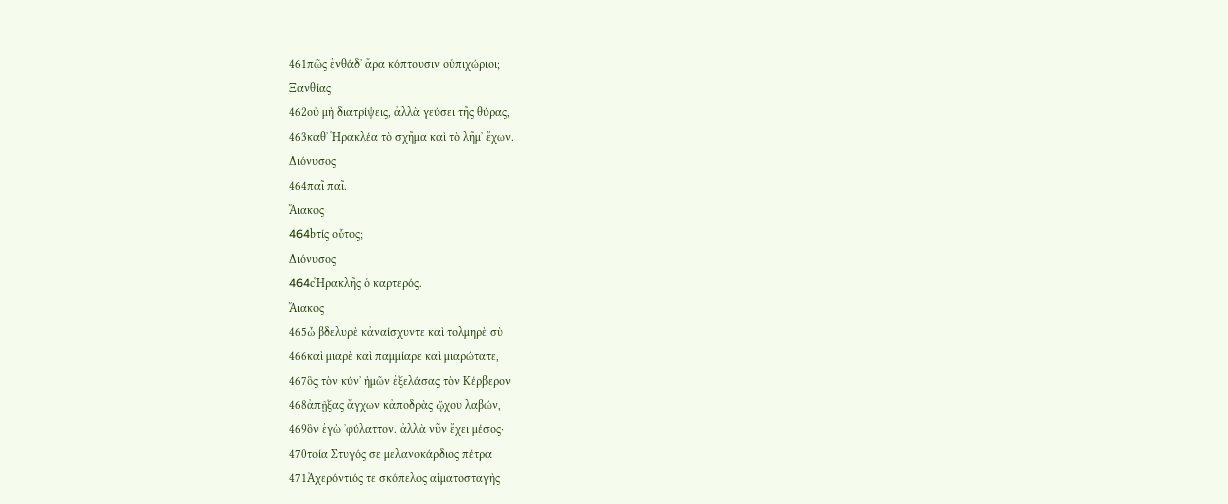461πῶς ἐνθάδʼ ἄρα κόπτουσιν οὑπιχώριοι;
Ξανθίας
462οὐ μὴ διατρίψεις, ἀλλὰ γεύσει τῆς θύρας,
463καθʼ Ἡρακλέα τὸ σχῆμα καὶ τὸ λῆμʼ ἔχων.
Διόνυσος
464παῖ παῖ.
Ἄιακος
464bτίς οὗτος;
Διόνυσος
464cἩρακλῆς ὁ καρτερός.
Ἄιακος
465ὦ βδελυρὲ κἀναίσχυντε καὶ τολμηρὲ σὺ
466καὶ μιαρὲ καὶ παμμίαρε καὶ μιαρώτατε,
467ὃς τὸν κύνʼ ἡμῶν ἐξελάσας τὸν Κέρβερον
468ἀπῇξας ἄγχων κἀποδρὰς ᾤχου λαβών,
469ὃν ἐγὼ ʼφύλαττον. ἀλλὰ νῦν ἔχει μέσος·
470τοία Στυγός σε μελανοκάρδιος πέτρα
471Ἀχερόντιός τε σκόπελος αἱματοσταγὴς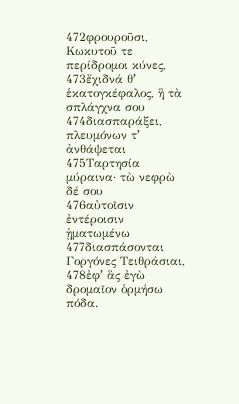472φρουροῦσι, Κωκυτοῦ τε περίδρομοι κύνες,
473ἔχιδνά θʼ ἑκατογκέφαλος, ἣ τὰ σπλάγχνα σου
474διασπαράξει, πλευμόνων τʼ ἀνθάψεται
475Ταρτησία μύραινα· τὼ νεφρὼ δέ σου
476αὐτοῖσιν ἐντέροισιν ᾑματωμένω
477διασπάσονται Γοργόνες Τειθράσιαι,
478ἐφʼ ἃς ἐγὼ δρομαῖον ὁρμήσω πόδα.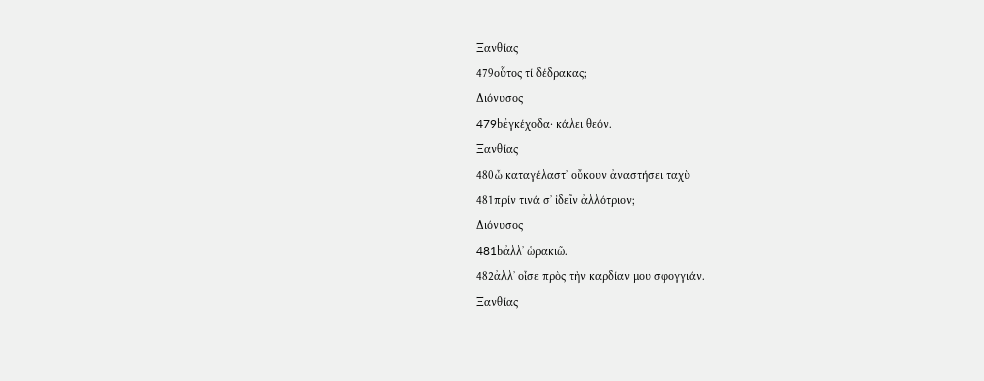Ξανθίας
479οὗτος τί δέδρακας;
Διόνυσος
479bἐγκέχοδα· κάλει θεόν.
Ξανθίας
480ὦ καταγέλαστʼ οὔκουν ἀναστήσει ταχὺ
481πρίν τινά σʼ ἰδεῖν ἀλλότριον;
Διόνυσος
481bἀλλʼ ὡρακιῶ.
482ἀλλʼ οἶσε πρὸς τὴν καρδίαν μου σφογγιάν.
Ξανθίας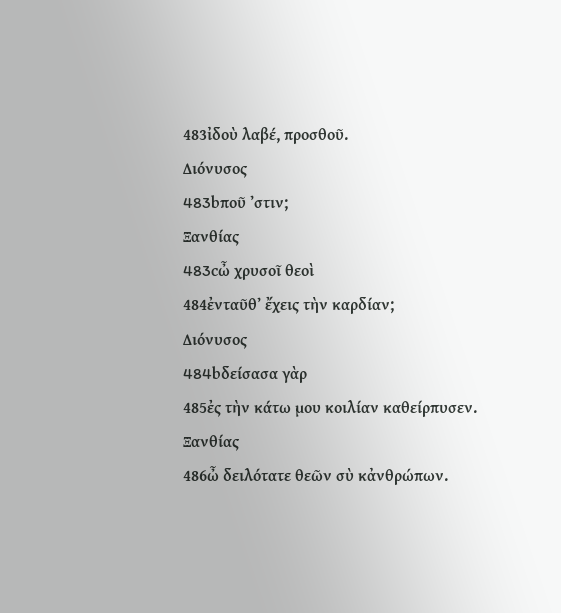483ἰδοὺ λαβέ, προσθοῦ.
Διόνυσος
483bποῦ ʼστιν;
Ξανθίας
483cὦ χρυσοῖ θεοὶ
484ἐνταῦθʼ ἔχεις τὴν καρδίαν;
Διόνυσος
484bδείσασα γὰρ
485ἐς τὴν κάτω μου κοιλίαν καθείρπυσεν.
Ξανθίας
486ὦ δειλότατε θεῶν σὺ κἀνθρώπων.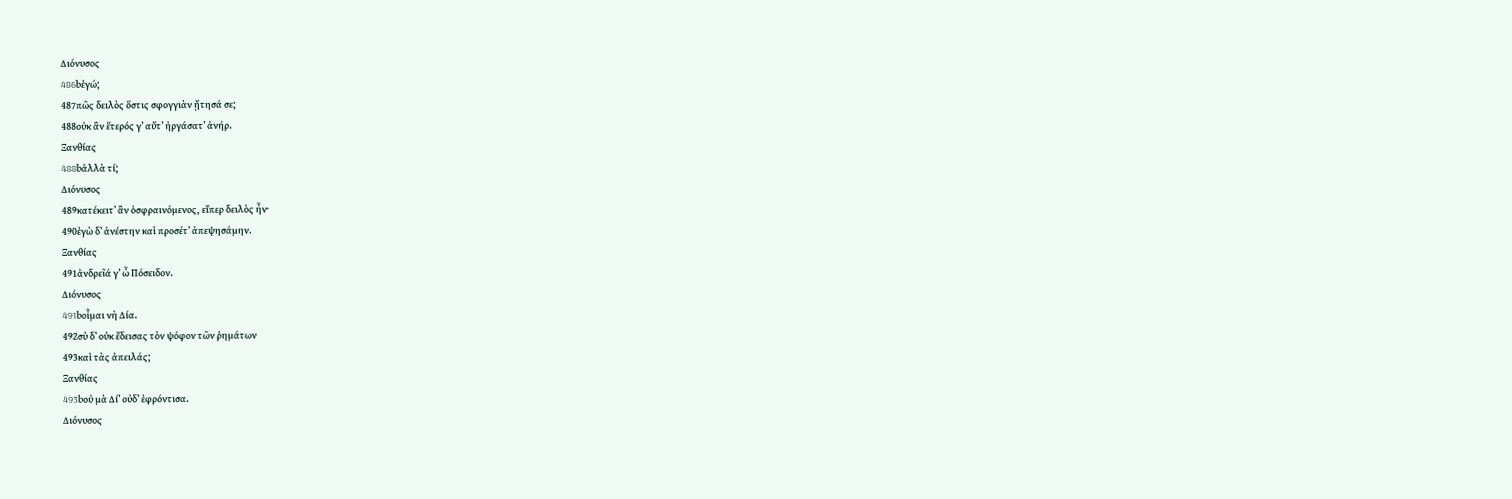Διόνυσος
486bἐγώ;
487πῶς δειλὸς ὅστις σφογγιὰν ᾔτησά σε;
488οὐκ ἂν ἕτερός γʼ αὔτʼ ἠργάσατʼ ἀνήρ.
Ξανθίας
488bἀλλὰ τί;
Διόνυσος
489κατέκειτʼ ἂν ὀσφραινόμενος, εἴπερ δειλὸς ἦν·
490ἐγὼ δʼ ἀνέστην καὶ προσέτʼ ἀπεψησάμην.
Ξανθίας
491ἀνδρεῖά γʼ ὦ Πόσειδον.
Διόνυσος
491bοἶμαι νὴ Δία.
492σὺ δʼ οὐκ ἔδεισας τὸν ψόφον τῶν ῥημάτων
493καὶ τὰς ἀπειλάς;
Ξανθίας
493bοὐ μὰ Δίʼ οὐδʼ ἐφρόντισα.
Διόνυσος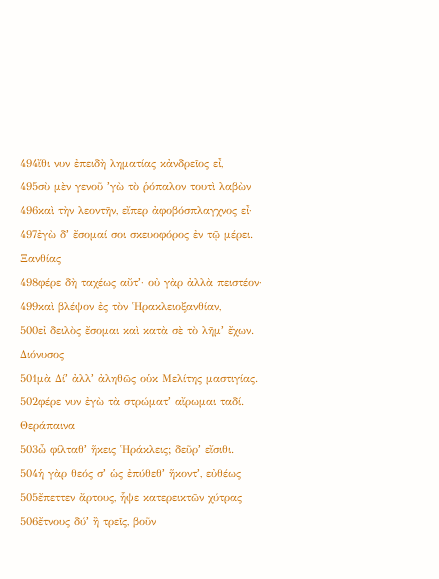494ἴθι νυν ἐπειδὴ ληματίας κἀνδρεῖος εἶ,
495σὺ μὲν γενοῦ ʼγὼ τὸ ῥόπαλον τουτὶ λαβὼν
496καὶ τὴν λεοντῆν, εἴπερ ἀφοβόσπλαγχνος εἶ·
497ἐγὼ δʼ ἔσομαί σοι σκευοφόρος ἐν τῷ μέρει.
Ξανθίας
498φέρε δὴ ταχέως αὔτʼ· οὐ γὰρ ἀλλὰ πειστέον·
499καὶ βλέψον ἐς τὸν Ἡρακλειοξανθίαν,
500εἰ δειλὸς ἔσομαι καὶ κατὰ σὲ τὸ λῆμʼ ἔχων.
Διόνυσος
501μὰ Δίʼ ἀλλʼ ἀληθῶς οὑκ Μελίτης μαστιγίας.
502φέρε νυν ἐγὼ τὰ στρώματʼ αἴρωμαι ταδί.
Θεράπαινα
503ὦ φίλταθʼ ἥκεις Ἡράκλεις; δεῦρʼ εἴσιθι.
504ἡ γὰρ θεός σʼ ὡς ἐπύθεθʼ ἥκοντʼ, εὐθέως
505ἔπεττεν ἄρτους, ἧψε κατερεικτῶν χύτρας
506ἔτνους δύʼ ἢ τρεῖς, βοῦν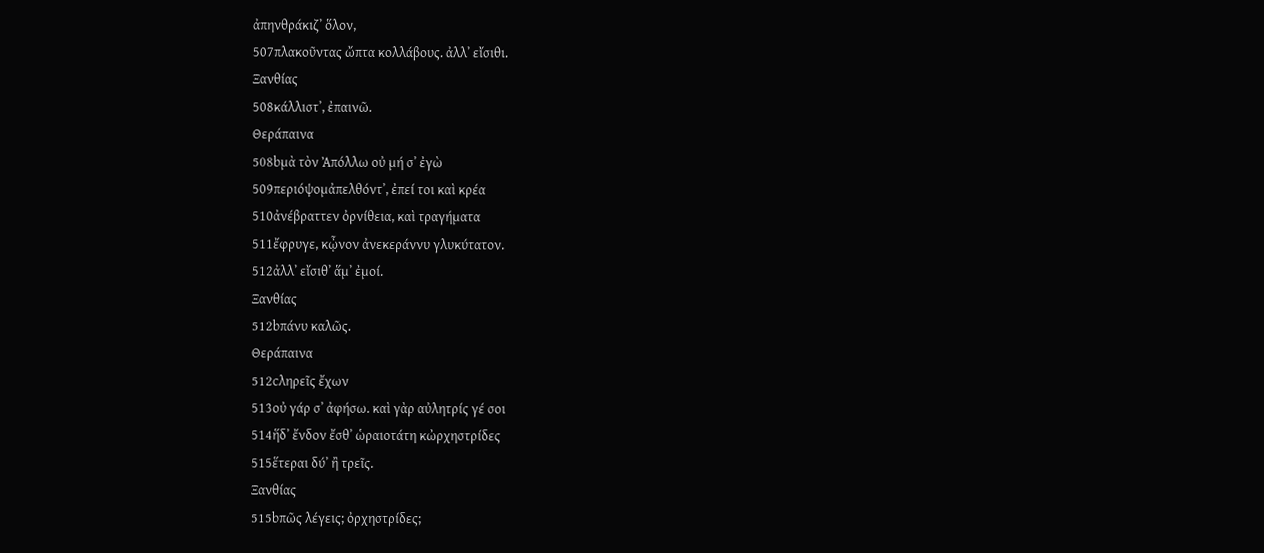ἀπηνθράκιζʼ ὅλον,
507πλακοῦντας ὤπτα κολλάβους. ἀλλʼ εἴσιθι.
Ξανθίας
508κάλλιστʼ, ἐπαινῶ.
Θεράπαινα
508bμὰ τὸν Ἀπόλλω οὐ μή σʼ ἐγὼ
509περιόψομἀπελθόντʼ, ἐπεί τοι καὶ κρέα
510ἀνέβραττεν ὀρνίθεια, καὶ τραγήματα
511ἔφρυγε, κᾦνον ἀνεκεράννυ γλυκύτατον.
512ἀλλʼ εἴσιθʼ ἅμʼ ἐμοί.
Ξανθίας
512bπάνυ καλῶς.
Θεράπαινα
512cληρεῖς ἔχων
513οὐ γάρ σʼ ἀφήσω. καὶ γὰρ αὐλητρίς γέ σοι
514ἥδʼ ἔνδον ἔσθʼ ὡραιοτάτη κὠρχηστρίδες
515ἕτεραι δύʼ ἢ τρεῖς.
Ξανθίας
515bπῶς λέγεις; ὀρχηστρίδες;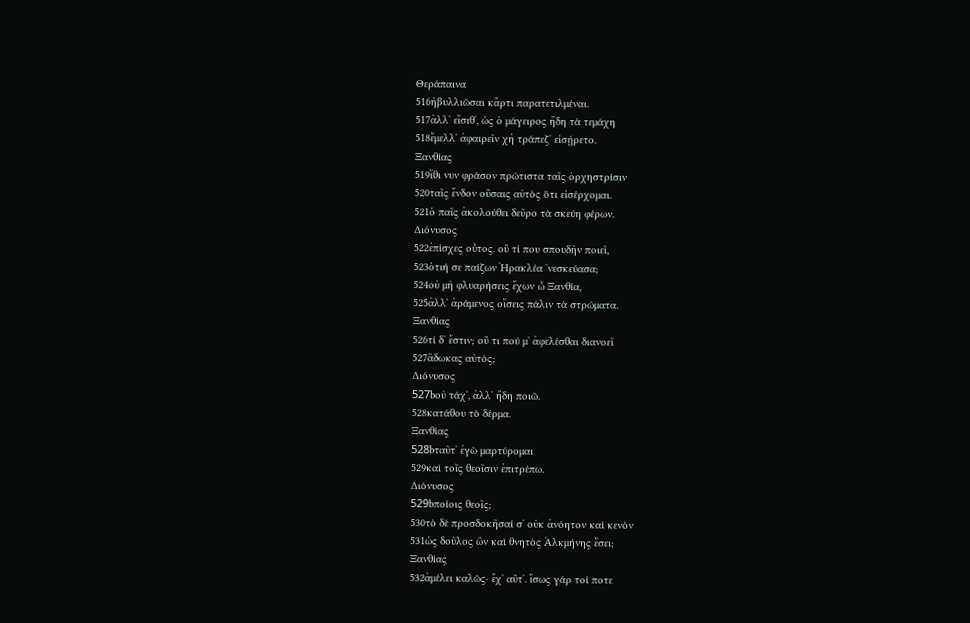Θεράπαινα
516ἡβυλλιῶσαι κἄρτι παρατετιλμέναι.
517ἀλλʼ εἴσιθʼ, ὡς ὁ μάγειρος ἤδη τὰ τεμάχη
518ἔμελλʼ ἀφαιρεῖν χἠ τράπεζʼ εἰσῄρετο.
Ξανθίας
519ἴθι νυν φράσον πρώτιστα ταῖς ὀρχηστρίσιν
520ταῖς ἔνδον οὔσαις αὐτὸς ὅτι εἰσέρχομαι.
521ὁ παῖς ἀκολούθει δεῦρο τὰ σκεύη φέρων.
Διόνυσος
522ἐπίσχες οὗτος. οὔ τί που σπουδὴν ποιεῖ,
523ὁτιή σε παίζων Ἡρακλέα ʼνεσκεύασα;
524οὐ μὴ φλυαρήσεις ἔχων ὦ Ξανθία,
525ἀλλʼ ἀράμενος οἴσεις πάλιν τὰ στρώματα.
Ξανθίας
526τί δʼ ἔστιν; οὔ τι πού μʼ ἀφελέσθαι διανοεῖ
527ἅδωκας αὐτός;
Διόνυσος
527bοὐ τάχʼ, ἀλλʼ ἤδη ποιῶ.
528κατάθου τὸ δέρμα.
Ξανθίας
528bταῦτʼ ἐγὼ μαρτύρομαι
529καὶ τοῖς θεοῖσιν ἐπιτρέπω.
Διόνυσος
529bποίοις θεοῖς;
530τὸ δὲ προσδοκῆσαί σʼ οὐκ ἀνόητον καὶ κενὸν
531ὡς δοῦλος ὢν καὶ θνητὸς Ἀλκμήνης ἔσει;
Ξανθίας
532ἀμέλει καλῶς· ἔχʼ αὔτʼ. ἴσως γάρ τοί ποτε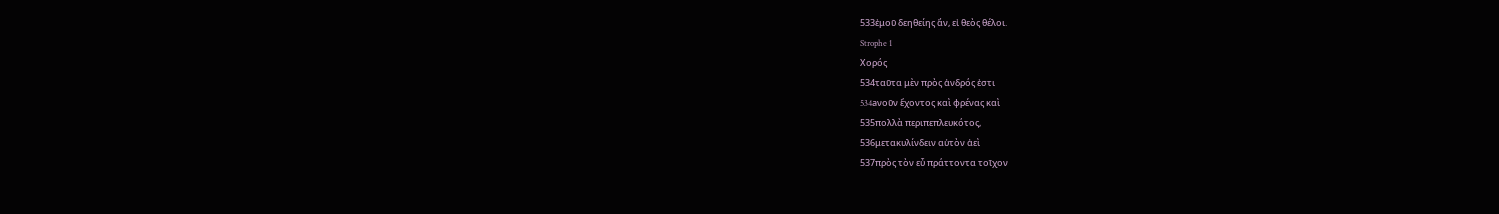533ἐμοῦ δεηθείης ἄν, εἰ θεὸς θέλοι.
Strophe 1
Χορός
534ταῦτα μὲν πρὸς ἀνδρός ἐστι
534aνοῦν ἔχοντος καὶ φρένας καὶ
535πολλὰ περιπεπλευκότος,
536μετακυλίνδειν αὑτὸν ἀεὶ
537πρὸς τὸν εὖ πράττοντα τοῖχον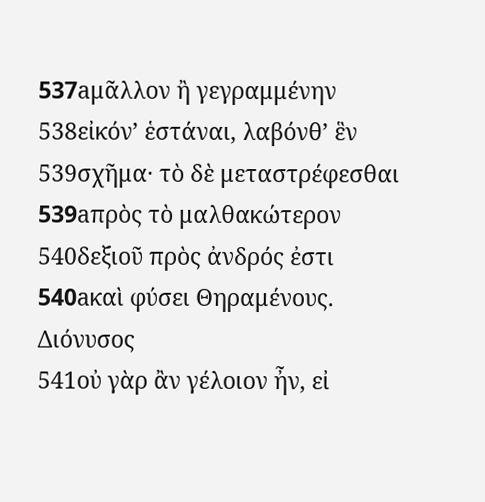537aμᾶλλον ἢ γεγραμμένην
538εἰκόνʼ ἑστάναι, λαβόνθʼ ἓν
539σχῆμα· τὸ δὲ μεταστρέφεσθαι
539aπρὸς τὸ μαλθακώτερον
540δεξιοῦ πρὸς ἀνδρός ἐστι
540aκαὶ φύσει Θηραμένους.
Διόνυσος
541οὐ γὰρ ἂν γέλοιον ἦν, εἰ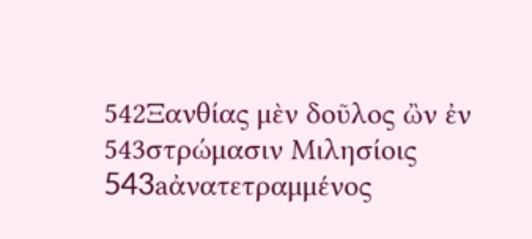542Ξανθίας μὲν δοῦλος ὢν ἐν
543στρώμασιν Μιλησίοις
543aἀνατετραμμένος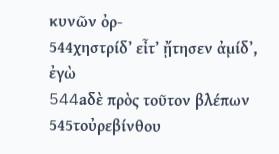κυνῶν ὀρ-
544χηστρίδʼ εἶτʼ ᾔτησεν ἀμίδʼ, ἐγὼ
544aδὲ πρὸς τοῦτον βλέπων
545τοὐρεβίνθου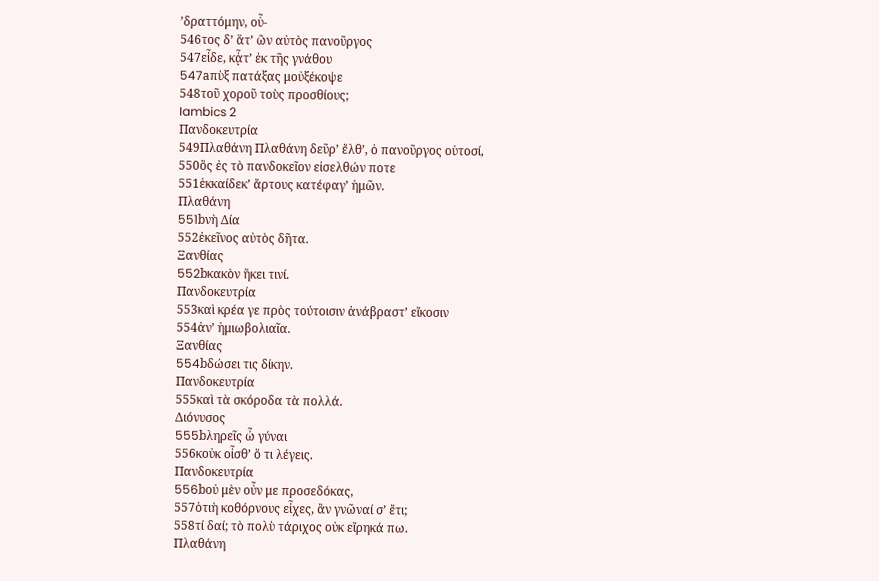ʼδραττόμην, οὗ-
546τος δʼ ἅτʼ ὢν αὐτὸς πανοῦργος
547εἶδε, κᾆτʼ ἐκ τῆς γνάθου
547aπὺξ πατάξας μοὐξέκοψε
548τοῦ χοροῦ τοὺς προσθίους;
Iambics 2
Πανδοκευτρία
549Πλαθάνη Πλαθάνη δεῦρʼ ἔλθʼ, ὁ πανοῦργος οὑτοσί,
550ὃς ἐς τὸ πανδοκεῖον εἰσελθών ποτε
551ἑκκαίδεκʼ ἄρτους κατέφαγʼ ἡμῶν.
Πλαθάνη
551bνὴ Δία
552ἐκεῖνος αὐτὸς δῆτα.
Ξανθίας
552bκακὸν ἥκει τινί.
Πανδοκευτρία
553καὶ κρέα γε πρὸς τούτοισιν ἀνάβραστʼ εἴκοσιν
554ἀνʼ ἡμιωβολιαῖα.
Ξανθίας
554bδώσει τις δίκην.
Πανδοκευτρία
555καὶ τὰ σκόροδα τὰ πολλά.
Διόνυσος
555bληρεῖς ὦ γύναι
556κοὐκ οἶσθʼ ὅ τι λέγεις.
Πανδοκευτρία
556bοὐ μὲν οὖν με προσεδόκας,
557ὁτιὴ κοθόρνους εἶχες, ἂν γνῶναί σʼ ἔτι;
558τί δαί; τὸ πολὺ τάριχος οὐκ εἴρηκά πω.
Πλαθάνη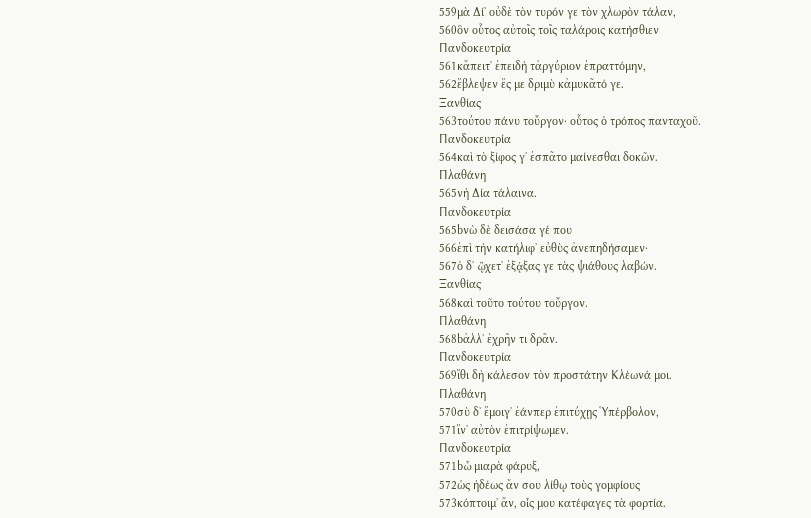559μὰ Δίʼ οὐδὲ τὸν τυρόν γε τὸν χλωρὸν τάλαν,
560ὃν οὗτος αὐτοῖς τοῖς ταλάροις κατήσθιεν
Πανδοκευτρία
561κἄπειτʼ ἐπειδὴ τἀργύριον ἐπραττόμην,
562ἔβλεψεν ἔς με δριμὺ κἀμυκᾶτό γε.
Ξανθίας
563τούτου πάνυ τοὔργον· οὗτος ὁ τρόπος πανταχοῦ.
Πανδοκευτρία
564καὶ τὸ ξίφος γʼ ἐσπᾶτο μαίνεσθαι δοκῶν.
Πλαθάνη
565νὴ Δία τάλαινα.
Πανδοκευτρία
565bνὼ δὲ δεισάσα γέ που
566ἐπὶ τὴν κατήλιφʼ εὐθὺς ἀνεπηδήσαμεν·
567ὁ δʼ ᾤχετʼ ἐξᾴξας γε τὰς ψιάθους λαβών.
Ξανθίας
568καὶ τοῦτο τούτου τοὔργον.
Πλαθάνη
568bἀλλʼ ἐχρῆν τι δρᾶν.
Πανδοκευτρία
569ἴθι δὴ κάλεσον τὸν προστάτην Κλέωνά μοι.
Πλαθάνη
570σὺ δʼ ἔμοιγʼ ἐάνπερ ἐπιτύχῃς Ὑπέρβολον,
571ἵνʼ αὐτὸν ἐπιτρίψωμεν.
Πανδοκευτρία
571bὦ μιαρὰ φάρυξ,
572ὡς ἡδέως ἄν σου λίθῳ τοὺς γομφίους
573κόπτοιμʼ ἄν, οἷς μου κατέφαγες τὰ φορτία.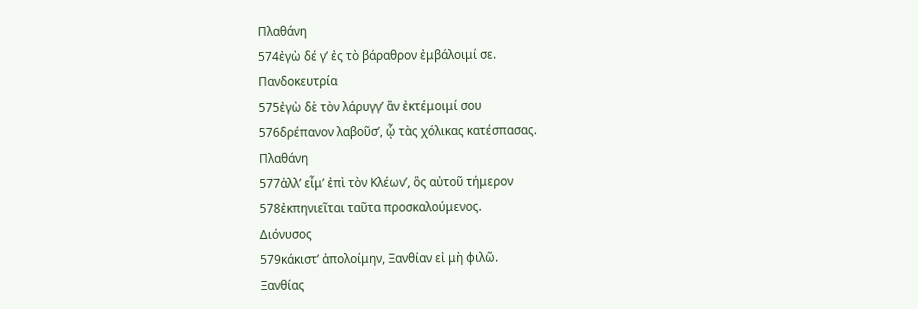Πλαθάνη
574ἐγὼ δέ γʼ ἐς τὸ βάραθρον ἐμβάλοιμί σε.
Πανδοκευτρία
575ἐγὼ δὲ τὸν λάρυγγʼ ἂν ἐκτέμοιμί σου
576δρέπανον λαβοῦσʼ, ᾧ τὰς χόλικας κατέσπασας.
Πλαθάνη
577ἀλλʼ εἶμʼ ἐπὶ τὸν Κλέωνʼ, ὃς αὐτοῦ τήμερον
578ἐκπηνιεῖται ταῦτα προσκαλούμενος.
Διόνυσος
579κάκιστʼ ἀπολοίμην, Ξανθίαν εἰ μὴ φιλῶ.
Ξανθίας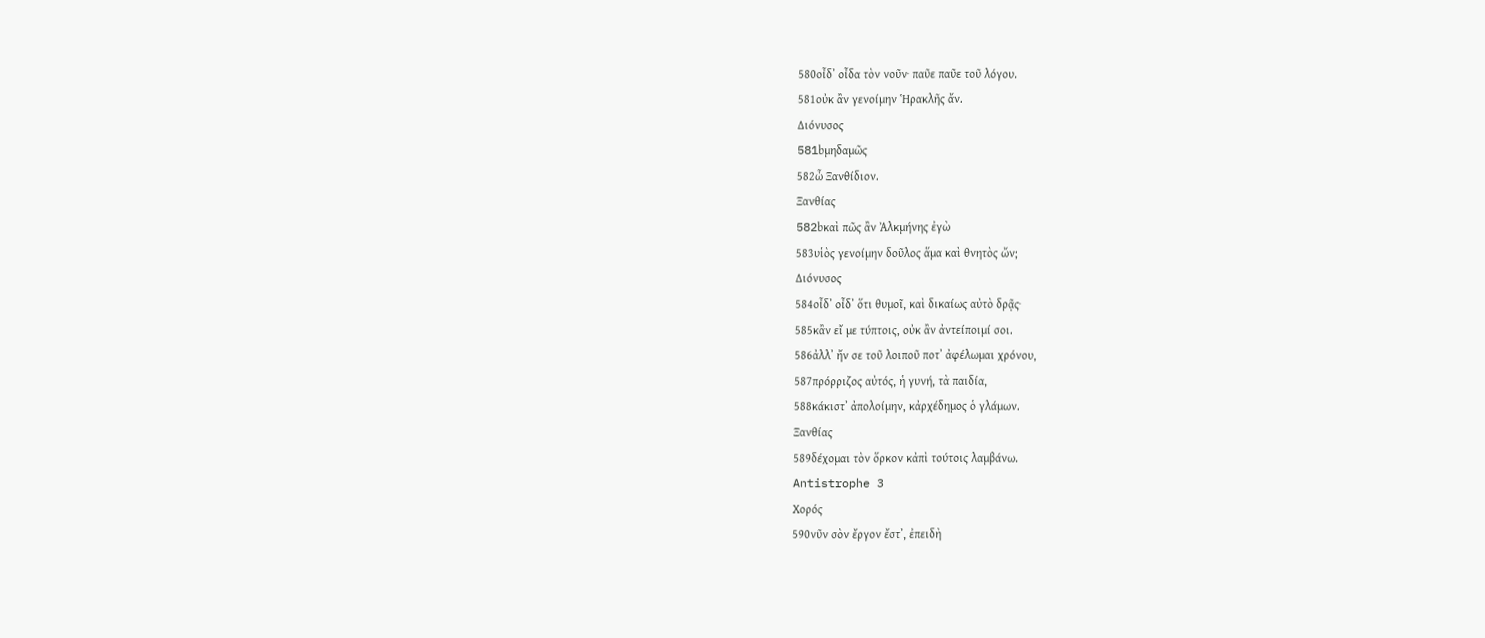580οἶδʼ οἶδα τὸν νοῦν· παῦε παῦε τοῦ λόγου.
581οὐκ ἂν γενοίμην Ἡρακλῆς ἄν.
Διόνυσος
581bμηδαμῶς
582ὦ Ξανθίδιον.
Ξανθίας
582bκαὶ πῶς ἂν Ἀλκμήνης ἐγὼ
583υἱὸς γενοίμην δοῦλος ἅμα καὶ θνητὸς ὤν;
Διόνυσος
584οἶδʼ οἶδʼ ὅτι θυμοῖ, καὶ δικαίως αὐτὸ δρᾷς·
585κἂν εἴ με τύπτοις, οὐκ ἂν ἀντείποιμί σοι.
586ἀλλʼ ἤν σε τοῦ λοιποῦ ποτʼ ἀφέλωμαι χρόνου,
587πρόρριζος αὐτός, ἡ γυνή, τὰ παιδία,
588κάκιστʼ ἀπολοίμην, κἀρχέδημος ὁ γλάμων.
Ξανθίας
589δέχομαι τὸν ὅρκον κἀπὶ τούτοις λαμβάνω.
Antistrophe 3
Χορός
590νῦν σὸν ἔργον ἔστʼ, ἐπειδὴ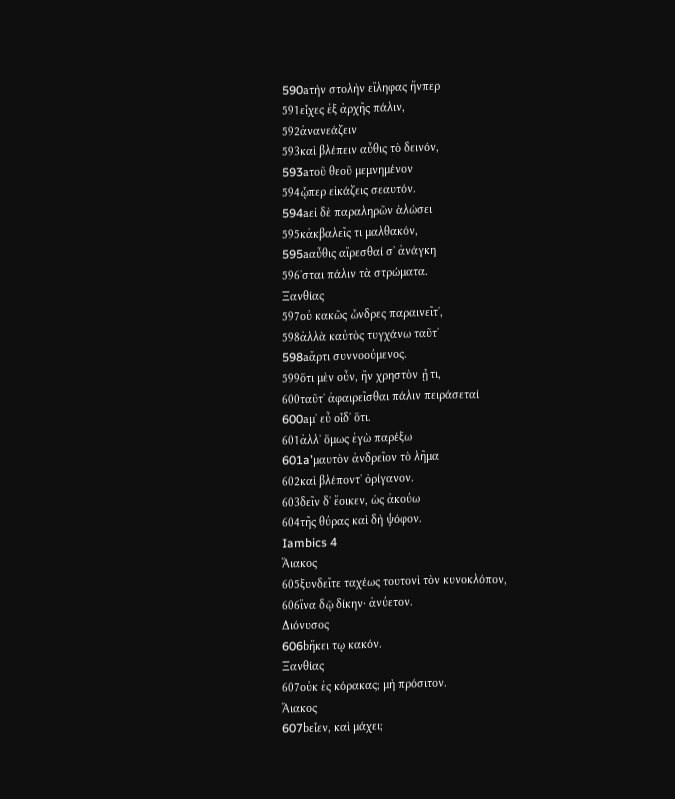590aτὴν στολὴν εἴληφας ἥνπερ
591εἶχες ἐξ ἀρχῆς πάλιν,
592ἀνανεάζειν
593καὶ βλέπειν αὖθις τὸ δεινόν,
593aτοῦ θεοῦ μεμνημένον
594ᾧπερ εἰκάζεις σεαυτόν.
594aεἰ δὲ παραληρῶν ἁλώσει
595κἀκβαλεῖς τι μαλθακόν,
595aαὖθις αἴρεσθαί σʼ ἀνάγκη
596ʼσται πάλιν τὰ στρώματα.
Ξανθίας
597οὐ κακῶς ὦνδρες παραινεῖτʼ,
598ἀλλὰ καὐτὸς τυγχάνω ταῦτʼ
598aἄρτι συννοούμενος.
599ὅτι μὲν οὖν, ἢν χρηστὸν ᾖ τι,
600ταῦτʼ ἀφαιρεῖσθαι πάλιν πειράσεταί
600aμʼ εὖ οἶδʼ ὅτι.
601ἀλλʼ ὅμως ἐγὼ παρέξω
601aʼμαυτὸν ἀνδρεῖον τὸ λῆμα
602καὶ βλέποντʼ ὀρίγανον.
603δεῖν δʼ ἔοικεν, ὡς ἀκούω
604τῆς θύρας καὶ δὴ ψόφον.
Iambics 4
Ἄιακος
605ξυνδεῖτε ταχέως τουτονὶ τὸν κυνοκλόπον,
606ἵνα δῷ δίκην· ἀνύετον.
Διόνυσος
606bἥκει τῳ κακόν.
Ξανθίας
607οὐκ ἐς κόρακας; μὴ πρόσιτον.
Ἄιακος
607bεἶεν, καὶ μάχει;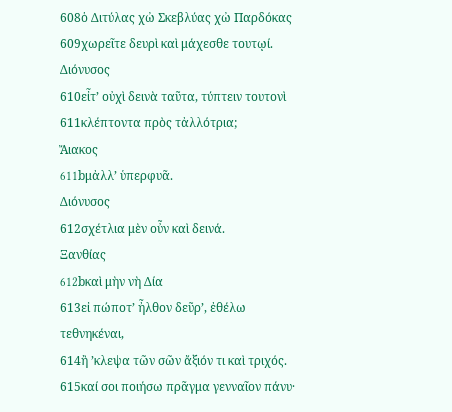608ὁ Διτύλας χὠ Σκεβλύας χὠ Παρδόκας
609χωρεῖτε δευρὶ καὶ μάχεσθε τουτῳί.
Διόνυσος
610εἶτʼ οὐχὶ δεινὰ ταῦτα, τύπτειν τουτονὶ
611κλέπτοντα πρὸς τἀλλότρια;
Ἄιακος
611bμἀλλʼ ὑπερφυᾶ.
Διόνυσος
612σχέτλια μὲν οὖν καὶ δεινά.
Ξανθίας
612bκαὶ μὴν νὴ Δία
613εἰ πώποτʼ ἦλθον δεῦρʼ, ἐθέλω τεθνηκέναι,
614ἢ ʼκλεψα τῶν σῶν ἄξιόν τι καὶ τριχός.
615καί σοι ποιήσω πρᾶγμα γενναῖον πάνυ·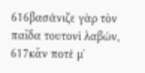616βασάνιζε γὰρ τὸν παῖδα τουτονὶ λαβών,
617κἄν ποτέ μʼ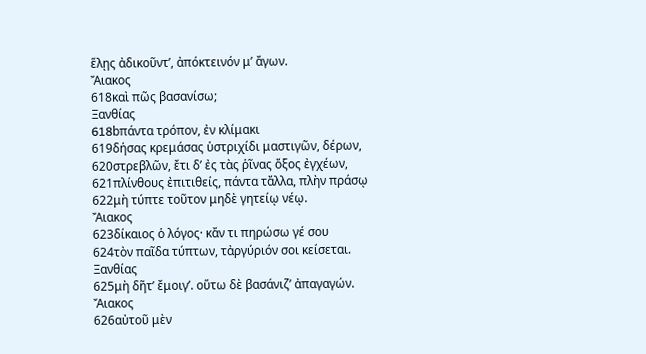ἕλῃς ἀδικοῦντʼ, ἀπόκτεινόν μʼ ἄγων.
Ἄιακος
618καὶ πῶς βασανίσω;
Ξανθίας
618bπάντα τρόπον, ἐν κλίμακι
619δήσας κρεμάσας ὑστριχίδι μαστιγῶν, δέρων,
620στρεβλῶν, ἔτι δʼ ἐς τὰς ῥῖνας ὄξος ἐγχέων,
621πλίνθους ἐπιτιθείς, πάντα τἄλλα, πλὴν πράσῳ
622μὴ τύπτε τοῦτον μηδὲ γητείῳ νέῳ.
Ἄιακος
623δίκαιος ὁ λόγος· κἄν τι πηρώσω γέ σου
624τὸν παῖδα τύπτων, τἀργύριόν σοι κείσεται.
Ξανθίας
625μὴ δῆτʼ ἔμοιγʼ. οὕτω δὲ βασάνιζʼ ἀπαγαγών.
Ἄιακος
626αὐτοῦ μὲν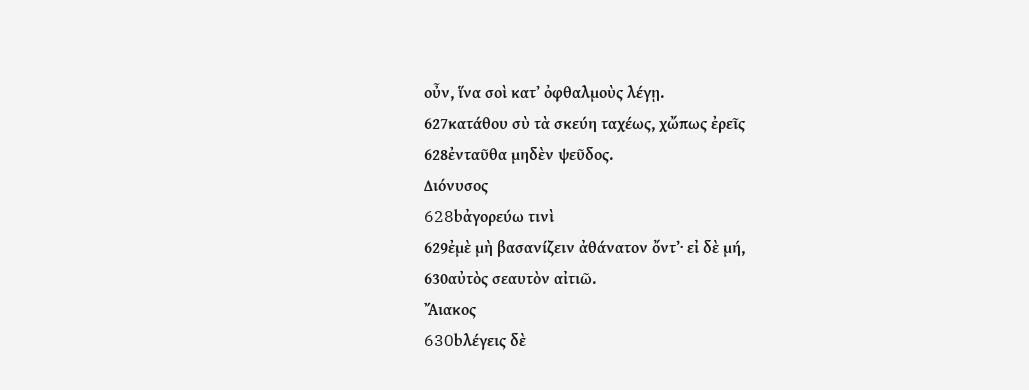οὖν, ἵνα σοὶ κατʼ ὀφθαλμοὺς λέγῃ.
627κατάθου σὺ τὰ σκεύη ταχέως, χὤπως ἐρεῖς
628ἐνταῦθα μηδὲν ψεῦδος.
Διόνυσος
628bἀγορεύω τινὶ
629ἐμὲ μὴ βασανίζειν ἀθάνατον ὄντʼ· εἰ δὲ μή,
630αὐτὸς σεαυτὸν αἰτιῶ.
Ἄιακος
630bλέγεις δὲ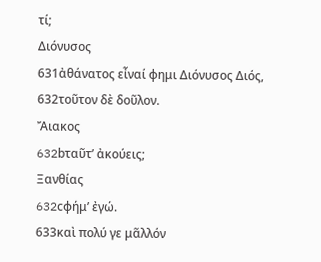τί;
Διόνυσος
631ἀθάνατος εἶναί φημι Διόνυσος Διός,
632τοῦτον δὲ δοῦλον.
Ἄιακος
632bταῦτʼ ἀκούεις;
Ξανθίας
632cφήμʼ ἐγώ.
633καὶ πολύ γε μᾶλλόν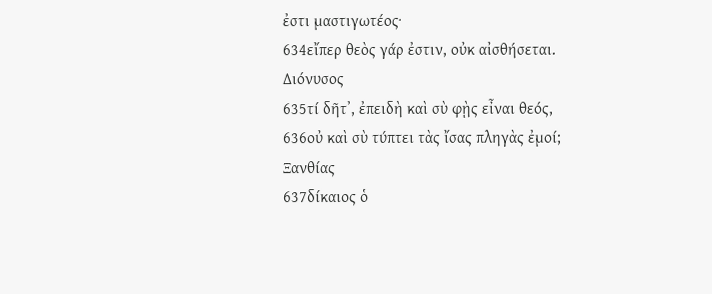ἐστι μαστιγωτέος·
634εἴπερ θεὸς γάρ ἐστιν, οὐκ αἰσθήσεται.
Διόνυσος
635τί δῆτʼ, ἐπειδὴ καὶ σὺ φῂς εἶναι θεός,
636οὐ καὶ σὺ τύπτει τὰς ἴσας πληγὰς ἐμοί;
Ξανθίας
637δίκαιος ὁ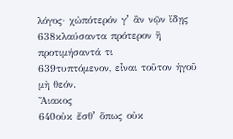λόγος· χὠπότερόν γʼ ἂν νῷν ἴδῃς
638κλαύσαντα πρότερον ἢ προτιμήσαντά τι
639τυπτόμενον, εἶναι τοῦτον ἡγοῦ μὴ θεόν.
Ἄιακος
640οὐκ ἔσθʼ ὅπως οὐκ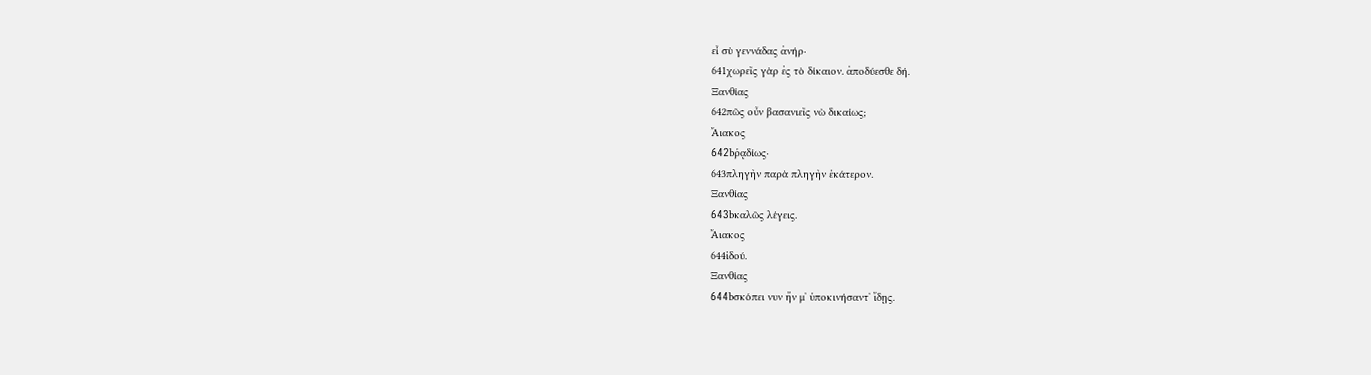εἶ σὺ γεννάδας ἀνήρ·
641χωρεῖς γὰρ ἐς τὸ δίκαιον. ἀποδύεσθε δή.
Ξανθίας
642πῶς οὖν βασανιεῖς νὼ δικαίως;
Ἄιακος
642bῥᾳδίως·
643πληγὴν παρὰ πληγὴν ἑκάτερον.
Ξανθίας
643bκαλῶς λέγεις.
Ἄιακος
644ἰδού.
Ξανθίας
644bσκόπει νυν ἤν μʼ ὑποκινήσαντʼ ἴδῃς.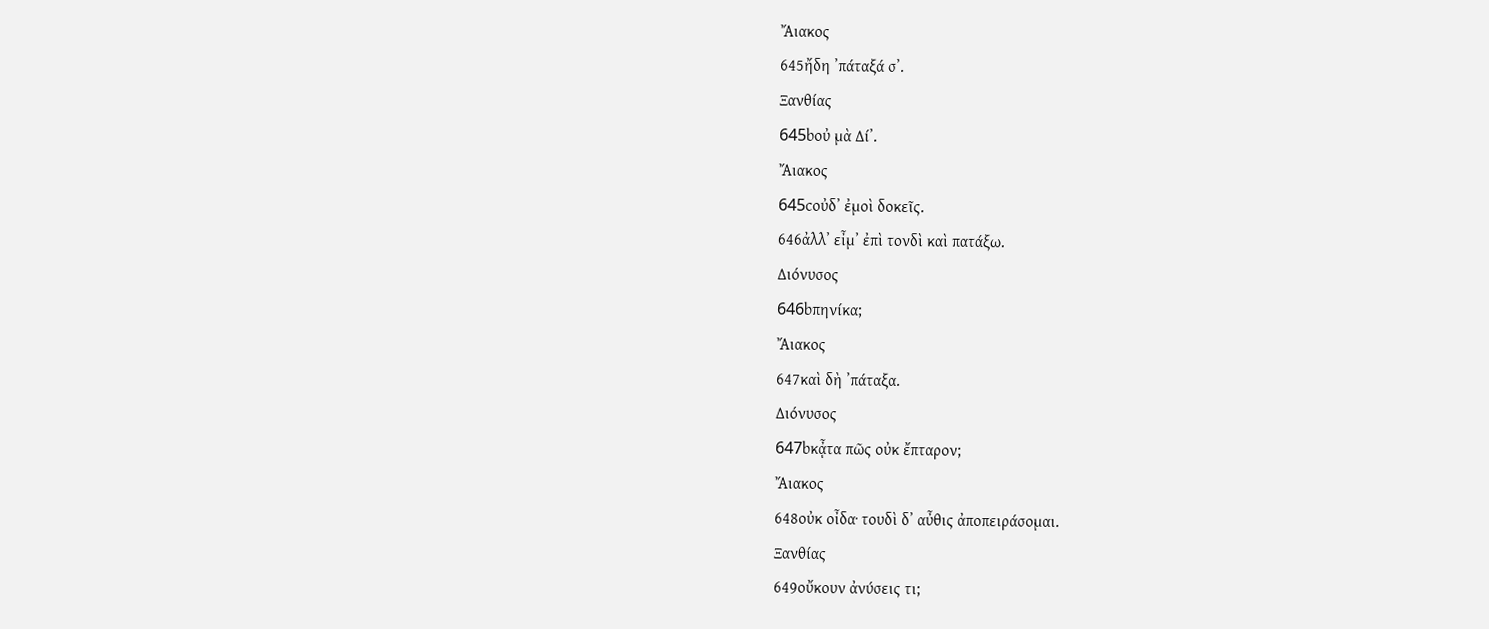Ἄιακος
645ἤδη ʼπάταξά σʼ.
Ξανθίας
645bοὐ μὰ Δίʼ.
Ἄιακος
645cοὐδʼ ἐμοὶ δοκεῖς.
646ἀλλʼ εἶμʼ ἐπὶ τονδὶ καὶ πατάξω.
Διόνυσος
646bπηνίκα;
Ἄιακος
647καὶ δὴ ʼπάταξα.
Διόνυσος
647bκᾆτα πῶς οὐκ ἔπταρον;
Ἄιακος
648οὐκ οἶδα· τουδὶ δʼ αὖθις ἀποπειράσομαι.
Ξανθίας
649οὔκουν ἀνύσεις τι;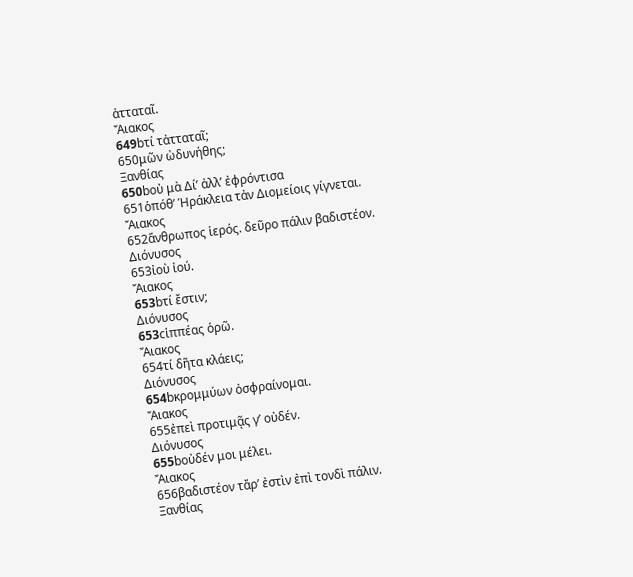ἀτταταῖ.
Ἄιακος
649bτί τἀτταταῖ;
650μῶν ὠδυνήθης;
Ξανθίας
650bοὐ μὰ Δίʼ ἀλλʼ ἐφρόντισα
651ὁπόθʼ Ἡράκλεια τἀν Διομείοις γίγνεται.
Ἄιακος
652ἅνθρωπος ἱερός. δεῦρο πάλιν βαδιστέον.
Διόνυσος
653ἰοὺ ἰού.
Ἄιακος
653bτί ἔστιν;
Διόνυσος
653cἱππέας ὁρῶ.
Ἄιακος
654τί δῆτα κλάεις;
Διόνυσος
654bκρομμύων ὀσφραίνομαι.
Ἄιακος
655ἐπεὶ προτιμᾷς γʼ οὐδέν.
Διόνυσος
655bοὐδέν μοι μέλει.
Ἄιακος
656βαδιστέον τἄρʼ ἐστὶν ἐπὶ τονδὶ πάλιν.
Ξανθίας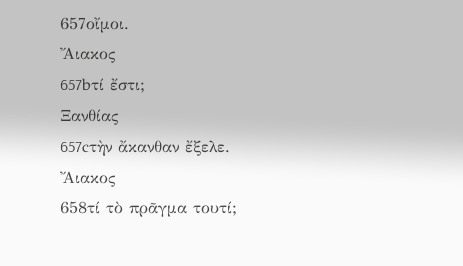657οἴμοι.
Ἄιακος
657bτί ἔστι;
Ξανθίας
657cτὴν ἄκανθαν ἔξελε.
Ἄιακος
658τί τὸ πρᾶγμα τουτί;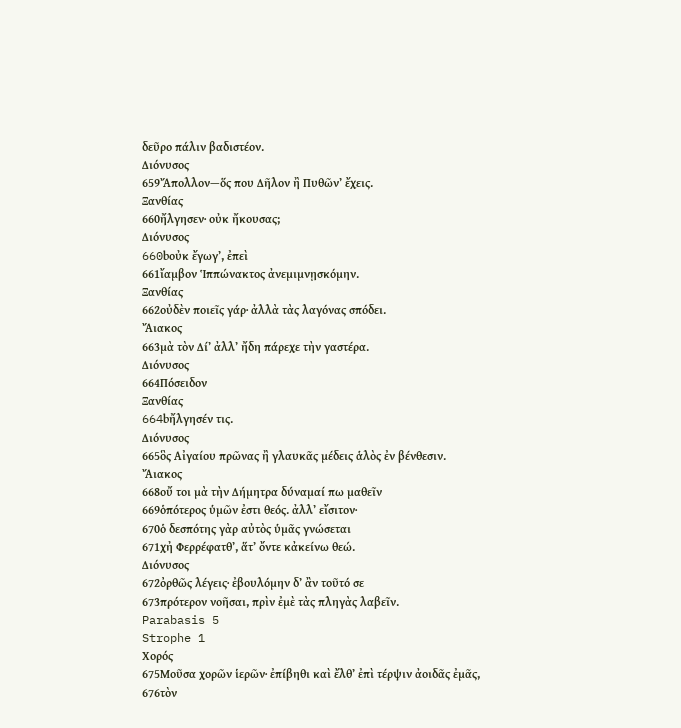δεῦρο πάλιν βαδιστέον.
Διόνυσος
659Ἄπολλον—ὅς που Δῆλον ἢ Πυθῶνʼ ἔχεις.
Ξανθίας
660ἤλγησεν· οὐκ ἤκουσας;
Διόνυσος
660bοὐκ ἔγωγʼ, ἐπεὶ
661ἴαμβον Ἱππώνακτος ἀνεμιμνῃσκόμην.
Ξανθίας
662οὐδὲν ποιεῖς γάρ· ἀλλὰ τὰς λαγόνας σπόδει.
Ἄιακος
663μὰ τὸν Δίʼ ἀλλʼ ἤδη πάρεχε τὴν γαστέρα.
Διόνυσος
664Πόσειδον
Ξανθίας
664bἤλγησέν τις.
Διόνυσος
665ὃς Αἰγαίου πρῶνας ἢ γλαυκᾶς μέδεις ἁλὸς ἐν βένθεσιν.
Ἄιακος
668οὔ τοι μὰ τὴν Δήμητρα δύναμαί πω μαθεῖν
669ὁπότερος ὑμῶν ἐστι θεός. ἀλλʼ εἴσιτον·
670ὁ δεσπότης γὰρ αὐτὸς ὑμᾶς γνώσεται
671χἠ Φερρέφατθʼ, ἅτʼ ὄντε κἀκείνω θεώ.
Διόνυσος
672ὀρθῶς λέγεις· ἐβουλόμην δʼ ἂν τοῦτό σε
673πρότερον νοῆσαι, πρὶν ἐμὲ τὰς πληγὰς λαβεῖν.
Parabasis 5
Strophe 1
Χορός
675Μοῦσα χορῶν ἱερῶν· ἐπίβηθι καὶ ἔλθʼ ἐπὶ τέρψιν ἀοιδᾶς ἐμᾶς,
676τὸν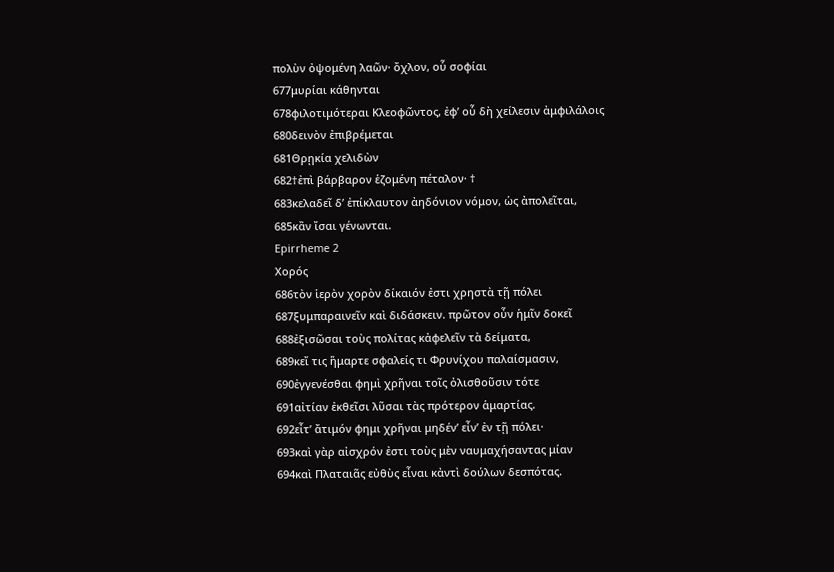πολὺν ὀψομένη λαῶν· ὄχλον, οὗ σοφίαι
677μυρίαι κάθηνται
678φιλοτιμότεραι Κλεοφῶντος, ἐφʼ οὗ δὴ χείλεσιν ἀμφιλάλοις
680δεινὸν ἐπιβρέμεται
681Θρῃκία χελιδὼν
682†ἐπὶ βάρβαρον ἑζομένη πέταλον· †
683κελαδεῖ δʼ ἐπίκλαυτον ἀηδόνιον νόμον, ὡς ἀπολεῖται,
685κἂν ἴσαι γένωνται.
Epirrheme 2
Χορός
686τὸν ἱερὸν χορὸν δίκαιόν ἐστι χρηστὰ τῇ πόλει
687ξυμπαραινεῖν καὶ διδάσκειν. πρῶτον οὖν ἡμῖν δοκεῖ
688ἐξισῶσαι τοὺς πολίτας κἀφελεῖν τὰ δείματα,
689κεἴ τις ἥμαρτε σφαλείς τι Φρυνίχου παλαίσμασιν,
690ἐγγενέσθαι φημὶ χρῆναι τοῖς ὀλισθοῦσιν τότε
691αἰτίαν ἐκθεῖσι λῦσαι τὰς πρότερον ἁμαρτίας.
692εἶτʼ ἄτιμόν φημι χρῆναι μηδένʼ εἶνʼ ἐν τῇ πόλει·
693καὶ γὰρ αἰσχρόν ἐστι τοὺς μὲν ναυμαχήσαντας μίαν
694καὶ Πλαταιᾶς εὐθὺς εἶναι κἀντὶ δούλων δεσπότας.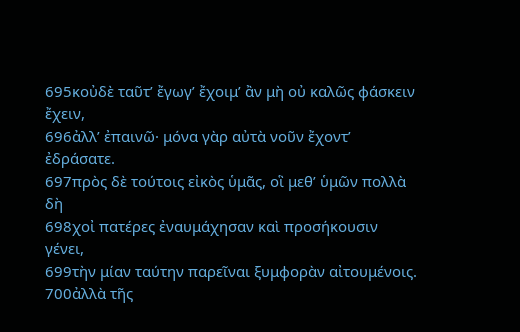695κοὐδὲ ταῦτʼ ἔγωγʼ ἔχοιμʼ ἂν μὴ οὐ καλῶς φάσκειν ἔχειν,
696ἀλλʼ ἐπαινῶ· μόνα γὰρ αὐτὰ νοῦν ἔχοντʼ ἐδράσατε.
697πρὸς δὲ τούτοις εἰκὸς ὑμᾶς, οἳ μεθʼ ὑμῶν πολλὰ δὴ
698χοἰ πατέρες ἐναυμάχησαν καὶ προσήκουσιν γένει,
699τὴν μίαν ταύτην παρεῖναι ξυμφορὰν αἰτουμένοις.
700ἀλλὰ τῆς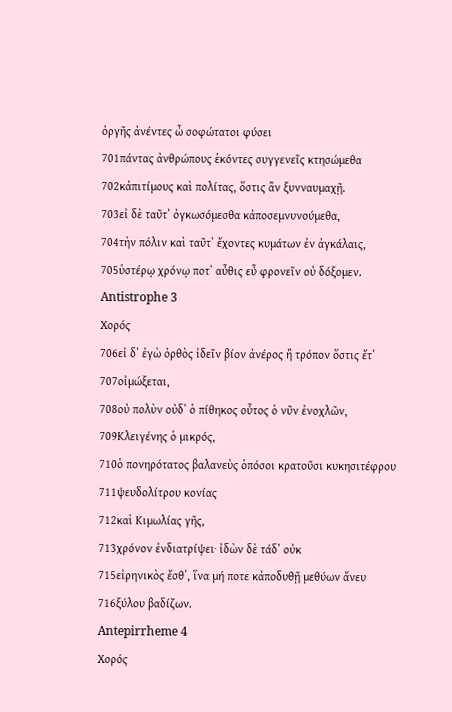ὀργῆς ἀνέντες ὦ σοφώτατοι φύσει
701πάντας ἀνθρώπους ἑκόντες συγγενεῖς κτησώμεθα
702κἀπιτίμους καὶ πολίτας, ὅστις ἂν ξυνναυμαχῇ.
703εἰ δὲ ταῦτʼ ὀγκωσόμεσθα κἀποσεμνυνούμεθα,
704τὴν πόλιν καὶ ταῦτʼ ἔχοντες κυμάτων ἐν ἀγκάλαις,
705ὑστέρῳ χρόνῳ ποτʼ αὖθις εὖ φρονεῖν οὐ δόξομεν.
Antistrophe 3
Χορός
706εἰ δʼ ἐγὼ ὀρθὸς ἰδεῖν βίον ἀνέρος ἢ τρόπον ὅστις ἔτʼ
707οἰμώξεται,
708οὐ πολὺν οὐδʼ ὁ πίθηκος οὗτος ὁ νῦν ἐνοχλῶν,
709Κλειγένης ὁ μικρός,
710ὁ πονηρότατος βαλανεὺς ὁπόσοι κρατοῦσι κυκησιτέφρου
711ψευδολίτρου κονίας
712καὶ Κιμωλίας γῆς,
713χρόνον ἐνδιατρίψει· ἰδὼν δὲ τάδʼ οὐκ
715εἰρηνικὸς ἔσθʼ, ἵνα μή ποτε κἀποδυθῇ μεθύων ἄνευ
716ξύλου βαδίζων.
Antepirrheme 4
Χορός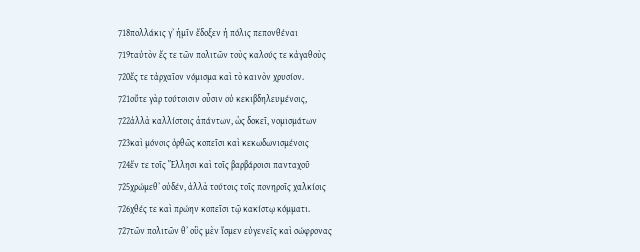718πολλάκις γʼ ἡμῖν ἔδοξεν ἡ πόλις πεπονθέναι
719ταὐτὸν ἔς τε τῶν πολιτῶν τοὺς καλούς τε κἀγαθοὺς
720ἔς τε τἀρχαῖον νόμισμα καὶ τὸ καινὸν χρυσίον.
721οὔτε γὰρ τούτοισιν οὖσιν οὐ κεκιβδηλευμένοις,
722ἀλλὰ καλλίστοις ἁπάντων, ὡς δοκεῖ, νομισμάτων
723καὶ μόνοις ὀρθῶς κοπεῖσι καὶ κεκωδωνισμένοις
724ἔν τε τοῖς Ἕλλησι καὶ τοῖς βαρβάροισι πανταχοῦ
725χρώμεθʼ οὐδέν, ἀλλὰ τούτοις τοῖς πονηροῖς χαλκίοις
726χθές τε καὶ πρώην κοπεῖσι τῷ κακίστῳ κόμματι.
727τῶν πολιτῶν θʼ οὓς μὲν ἴσμεν εὐγενεῖς καὶ σώφρονας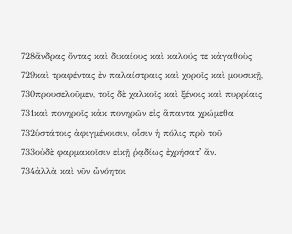728ἄνδρας ὄντας καὶ δικαίους καὶ καλούς τε κἀγαθοὺς
729καὶ τραφέντας ἐν παλαίστραις καὶ χοροῖς καὶ μουσικῇ,
730προυσελοῦμεν, τοῖς δὲ χαλκοῖς καὶ ξένοις καὶ πυρρίαις
731καὶ πονηροῖς κἀκ πονηρῶν εἰς ἅπαντα χρώμεθα
732ὑστάτοις ἀφιγμένοισιν, οἷσιν ἡ πόλις πρὸ τοῦ
733οὐδὲ φαρμακοῖσιν εἰκῇ ῥᾳδίως ἐχρήσατʼ ἄν.
734ἀλλὰ καὶ νῦν ὦνόητοι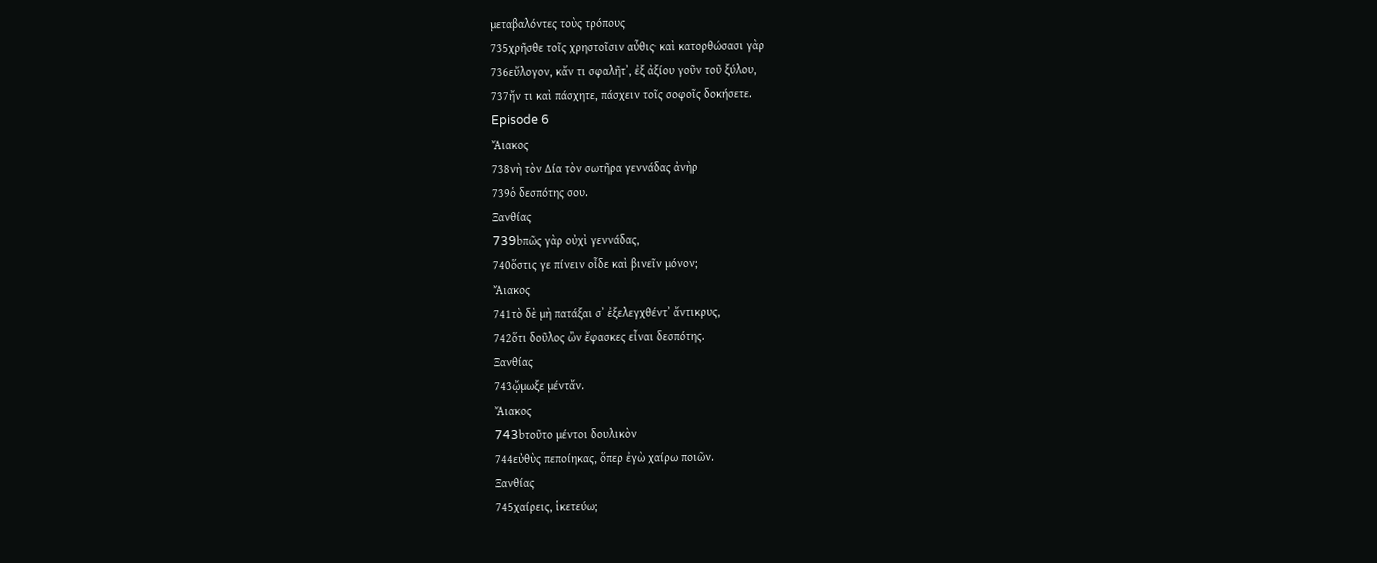μεταβαλόντες τοὺς τρόπους
735χρῆσθε τοῖς χρηστοῖσιν αὖθις· καὶ κατορθώσασι γὰρ
736εὔλογον, κἄν τι σφαλῆτʼ, ἐξ ἀξίου γοῦν τοῦ ξύλου,
737ἤν τι καὶ πάσχητε, πάσχειν τοῖς σοφοῖς δοκήσετε.
Episode 6
Ἄιακος
738νὴ τὸν Δία τὸν σωτῆρα γεννάδας ἀνὴρ
739ὁ δεσπότης σου.
Ξανθίας
739bπῶς γὰρ οὐχὶ γεννάδας,
740ὅστις γε πίνειν οἶδε καὶ βινεῖν μόνον;
Ἄιακος
741τὸ δὲ μὴ πατάξαι σʼ ἐξελεγχθέντʼ ἄντικρυς,
742ὅτι δοῦλος ὢν ἔφασκες εἶναι δεσπότης.
Ξανθίας
743ᾤμωξε μέντἄν.
Ἄιακος
743bτοῦτο μέντοι δουλικὸν
744εὐθὺς πεποίηκας, ὅπερ ἐγὼ χαίρω ποιῶν.
Ξανθίας
745χαίρεις, ἱκετεύω;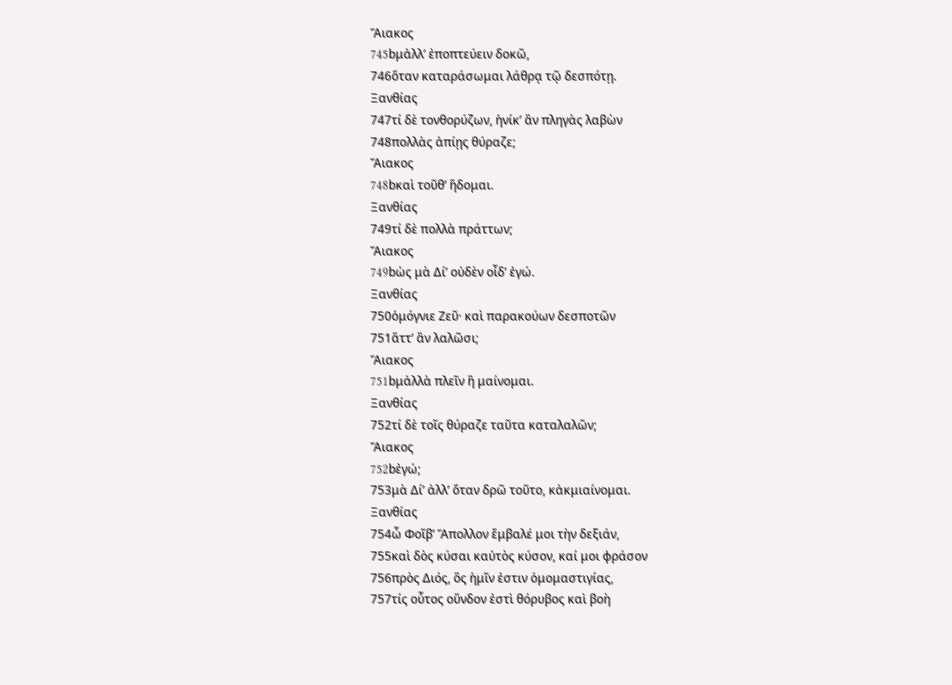Ἄιακος
745bμἀλλʼ ἐποπτεύειν δοκῶ,
746ὅταν καταράσωμαι λάθρᾳ τῷ δεσπότῃ.
Ξανθίας
747τί δὲ τονθορύζων, ἡνίκʼ ἂν πληγὰς λαβὼν
748πολλὰς ἀπίῃς θύραζε;
Ἄιακος
748bκαὶ τοῦθʼ ἥδομαι.
Ξανθίας
749τί δὲ πολλὰ πράττων;
Ἄιακος
749bὡς μὰ Δίʼ οὐδὲν οἶδʼ ἐγώ.
Ξανθίας
750ὁμόγνιε Ζεῦ· καὶ παρακούων δεσποτῶν
751ἅττʼ ἂν λαλῶσι;
Ἄιακος
751bμἀλλὰ πλεῖν ἢ μαίνομαι.
Ξανθίας
752τί δὲ τοῖς θύραζε ταῦτα καταλαλῶν;
Ἄιακος
752bἐγώ;
753μὰ Δίʼ ἀλλʼ ὅταν δρῶ τοῦτο, κἀκμιαίνομαι.
Ξανθίας
754ὦ Φοῖβʼ Ἄπολλον ἔμβαλέ μοι τὴν δεξιάν,
755καὶ δὸς κύσαι καὐτὸς κύσον, καί μοι φράσον
756πρὸς Διός, ὃς ἡμῖν ἐστιν ὁμομαστιγίας,
757τίς οὗτος οὕνδον ἐστὶ θόρυβος καὶ βοὴ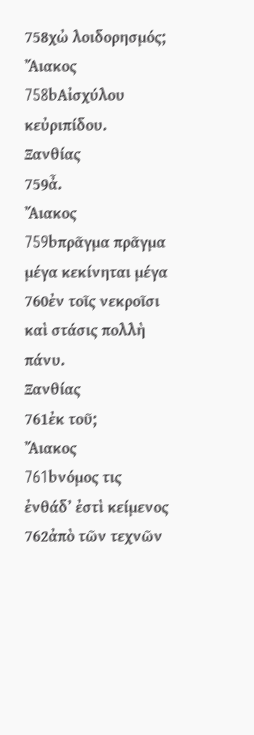758χὠ λοιδορησμός;
Ἄιακος
758bΑἰσχύλου κεὐριπίδου.
Ξανθίας
759ἆ.
Ἄιακος
759bπρᾶγμα πρᾶγμα μέγα κεκίνηται μέγα
760ἐν τοῖς νεκροῖσι καὶ στάσις πολλὴ πάνυ.
Ξανθίας
761ἐκ τοῦ;
Ἄιακος
761bνόμος τις ἐνθάδʼ ἐστὶ κείμενος
762ἀπὸ τῶν τεχνῶν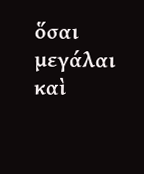ὅσαι μεγάλαι καὶ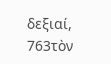δεξιαί,
763τὸν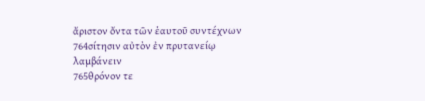ἄριστον ὄντα τῶν ἑαυτοῦ συντέχνων
764σίτησιν αὐτὸν ἐν πρυτανείῳ λαμβάνειν
765θρόνον τε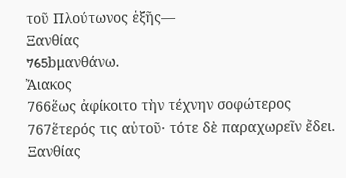τοῦ Πλούτωνος ἑξῆς—
Ξανθίας
765bμανθάνω.
Ἄιακος
766ἕως ἀφίκοιτο τὴν τέχνην σοφώτερος
767ἕτερός τις αὐτοῦ· τότε δὲ παραχωρεῖν ἔδει.
Ξανθίας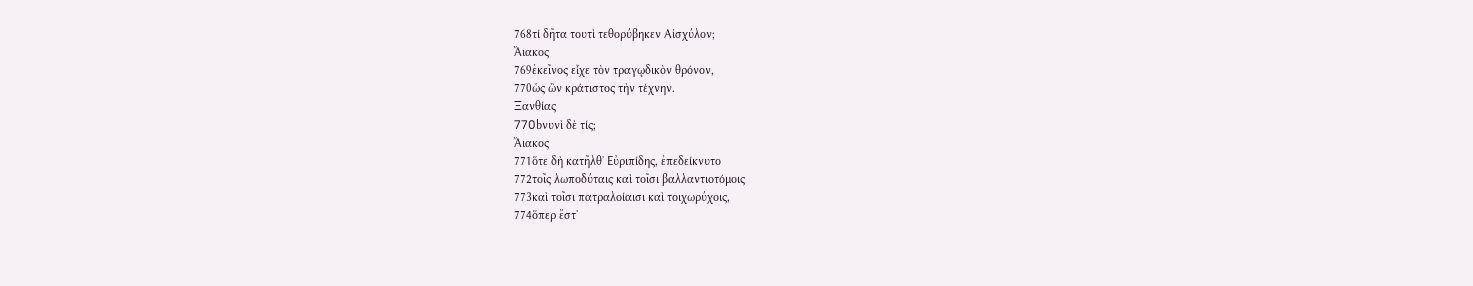768τί δῆτα τουτὶ τεθορύβηκεν Αἰσχύλον;
Ἄιακος
769ἐκεῖνος εἶχε τὸν τραγῳδικὸν θρόνον,
770ὡς ὢν κράτιστος τὴν τέχνην.
Ξανθίας
770bνυνὶ δὲ τίς;
Ἄιακος
771ὅτε δὴ κατῆλθʼ Εὐριπίδης, ἐπεδείκνυτο
772τοῖς λωποδύταις καὶ τοῖσι βαλλαντιοτόμοις
773καὶ τοῖσι πατραλοίαισι καὶ τοιχωρύχοις,
774ὅπερ ἔστʼ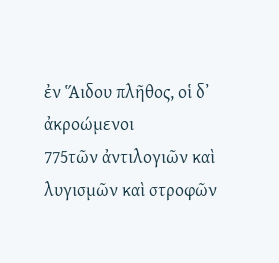ἐν Ἅιδου πλῆθος, οἱ δʼ ἀκροώμενοι
775τῶν ἀντιλογιῶν καὶ λυγισμῶν καὶ στροφῶν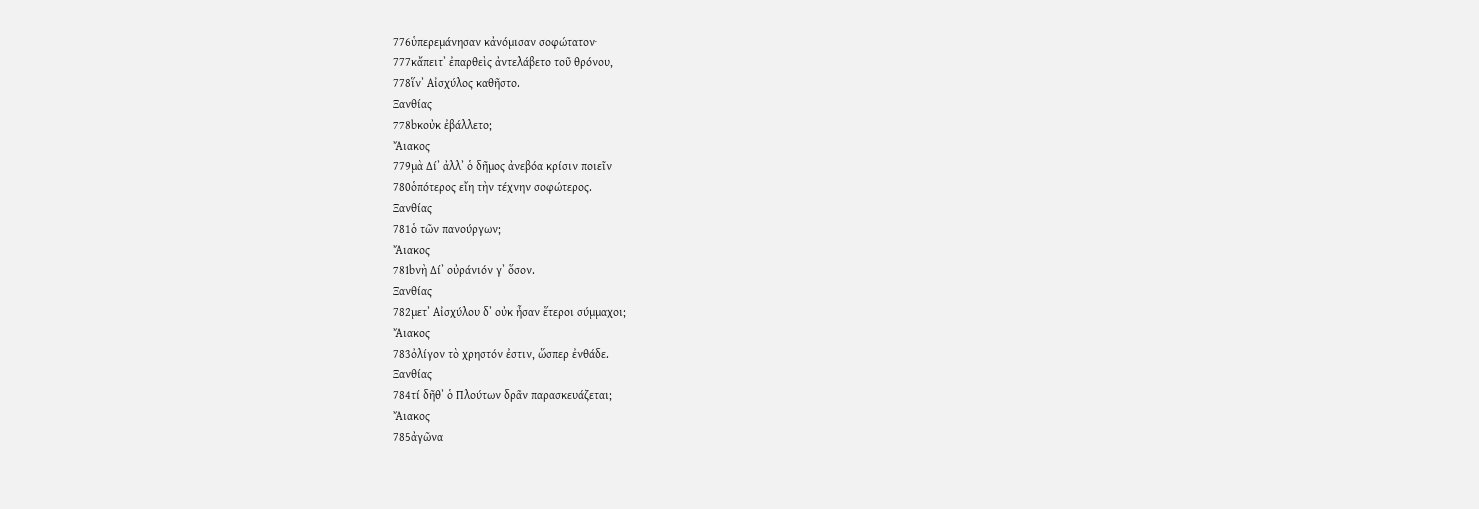776ὑπερεμάνησαν κἀνόμισαν σοφώτατον·
777κἄπειτʼ ἐπαρθεὶς ἀντελάβετο τοῦ θρόνου,
778ἵνʼ Αἰσχύλος καθῆστο.
Ξανθίας
778bκοὐκ ἐβάλλετο;
Ἄιακος
779μὰ Δίʼ ἀλλʼ ὁ δῆμος ἀνεβόα κρίσιν ποιεῖν
780ὁπότερος εἴη τὴν τέχνην σοφώτερος.
Ξανθίας
781ὁ τῶν πανούργων;
Ἄιακος
781bνὴ Δίʼ οὐράνιόν γʼ ὅσον.
Ξανθίας
782μετʼ Αἰσχύλου δʼ οὐκ ἦσαν ἕτεροι σύμμαχοι;
Ἄιακος
783ὀλίγον τὸ χρηστόν ἐστιν, ὥσπερ ἐνθάδε.
Ξανθίας
784τί δῆθʼ ὁ Πλούτων δρᾶν παρασκευάζεται;
Ἄιακος
785ἀγῶνα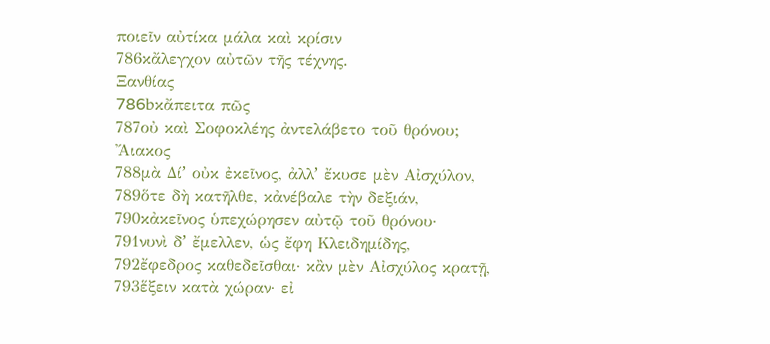ποιεῖν αὐτίκα μάλα καὶ κρίσιν
786κἄλεγχον αὐτῶν τῆς τέχνης.
Ξανθίας
786bκἄπειτα πῶς
787οὐ καὶ Σοφοκλέης ἀντελάβετο τοῦ θρόνου;
Ἄιακος
788μὰ Δίʼ οὐκ ἐκεῖνος, ἀλλʼ ἔκυσε μὲν Αἰσχύλον,
789ὅτε δὴ κατῆλθε, κἀνέβαλε τὴν δεξιάν,
790κἀκεῖνος ὑπεχώρησεν αὐτῷ τοῦ θρόνου·
791νυνὶ δʼ ἔμελλεν, ὡς ἔφη Κλειδημίδης,
792ἔφεδρος καθεδεῖσθαι· κἂν μὲν Αἰσχύλος κρατῇ,
793ἕξειν κατὰ χώραν· εἰ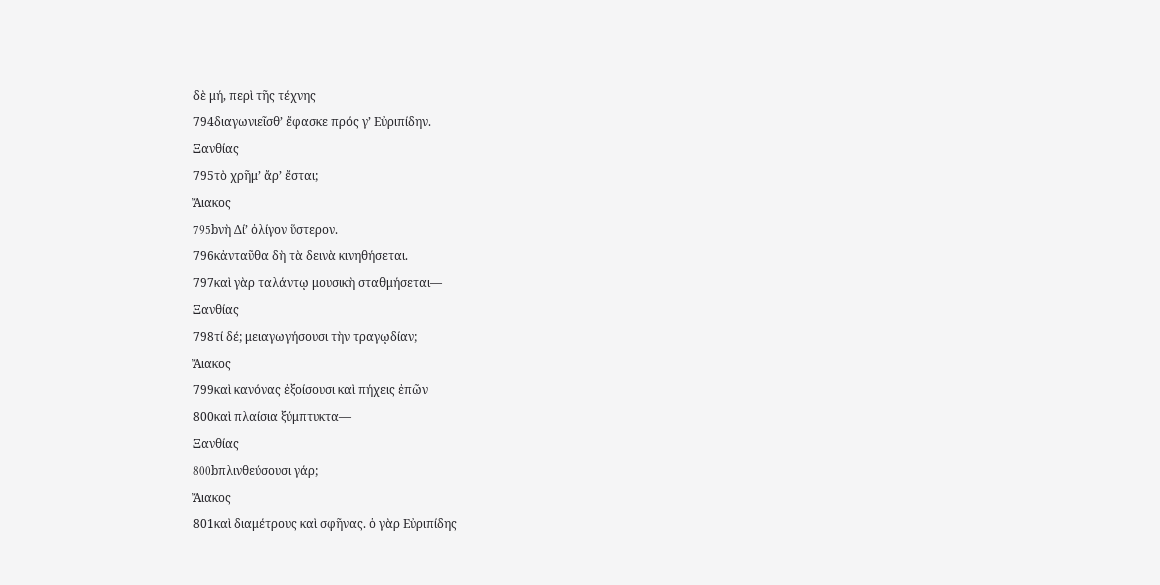δὲ μή, περὶ τῆς τέχνης
794διαγωνιεῖσθʼ ἔφασκε πρός γʼ Εὐριπίδην.
Ξανθίας
795τὸ χρῆμʼ ἄρʼ ἔσται;
Ἄιακος
795bνὴ Δίʼ ὀλίγον ὕστερον.
796κἀνταῦθα δὴ τὰ δεινὰ κινηθήσεται.
797καὶ γὰρ ταλάντῳ μουσικὴ σταθμήσεται—
Ξανθίας
798τί δέ; μειαγωγήσουσι τὴν τραγῳδίαν;
Ἄιακος
799καὶ κανόνας ἐξοίσουσι καὶ πήχεις ἐπῶν
800καὶ πλαίσια ξύμπτυκτα—
Ξανθίας
800bπλινθεύσουσι γάρ;
Ἄιακος
801καὶ διαμέτρους καὶ σφῆνας. ὁ γὰρ Εὐριπίδης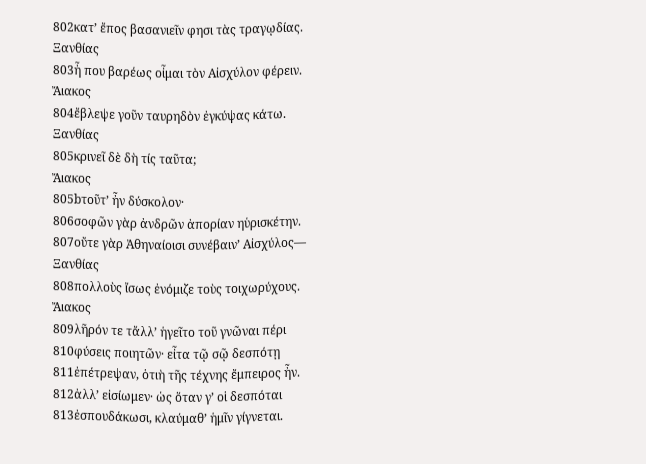802κατʼ ἔπος βασανιεῖν φησι τὰς τραγῳδίας.
Ξανθίας
803ἦ που βαρέως οἶμαι τὸν Αἰσχύλον φέρειν.
Ἄιακος
804ἔβλεψε γοῦν ταυρηδὸν ἐγκύψας κάτω.
Ξανθίας
805κρινεῖ δὲ δὴ τίς ταῦτα;
Ἄιακος
805bτοῦτʼ ἦν δύσκολον·
806σοφῶν γὰρ ἀνδρῶν ἀπορίαν ηὑρισκέτην.
807οὔτε γὰρ Ἀθηναίοισι συνέβαινʼ Αἰσχύλος—
Ξανθίας
808πολλοὺς ἴσως ἐνόμιζε τοὺς τοιχωρύχους.
Ἄιακος
809λῆρόν τε τἄλλʼ ἡγεῖτο τοῦ γνῶναι πέρι
810φύσεις ποιητῶν· εἶτα τῷ σῷ δεσπότῃ
811ἐπέτρεψαν, ὁτιὴ τῆς τέχνης ἔμπειρος ἦν.
812ἀλλʼ εἰσίωμεν· ὡς ὅταν γʼ οἱ δεσπόται
813ἐσπουδάκωσι, κλαύμαθʼ ἡμῖν γίγνεται.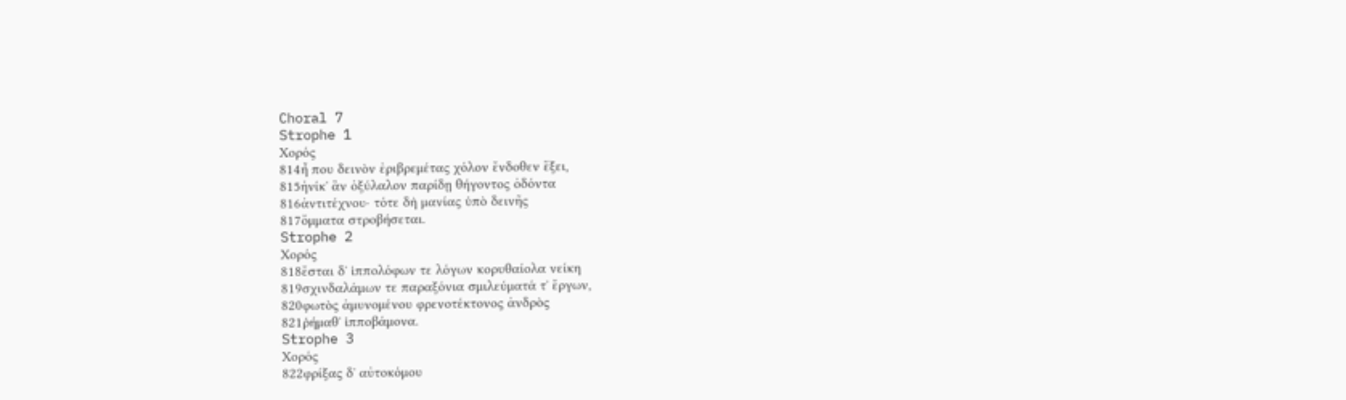Choral 7
Strophe 1
Χορός
814ἦ που δεινὸν ἐριβρεμέτας χόλον ἔνδοθεν ἕξει,
815ἡνίκʼ ἂν ὀξύλαλον παρίδῃ θήγοντος ὀδόντα
816ἀντιτέχνου· τότε δὴ μανίας ὑπὸ δεινῆς
817ὄμματα στροβήσεται.
Strophe 2
Χορός
818ἔσται δʼ ἱππολόφων τε λόγων κορυθαίολα νείκη
819σχινδαλάμων τε παραξόνια σμιλεύματά τʼ ἔργων,
820φωτὸς ἀμυνομένου φρενοτέκτονος ἀνδρὸς
821ῥήμαθʼ ἱπποβάμονα.
Strophe 3
Χορός
822φρίξας δʼ αὐτοκόμου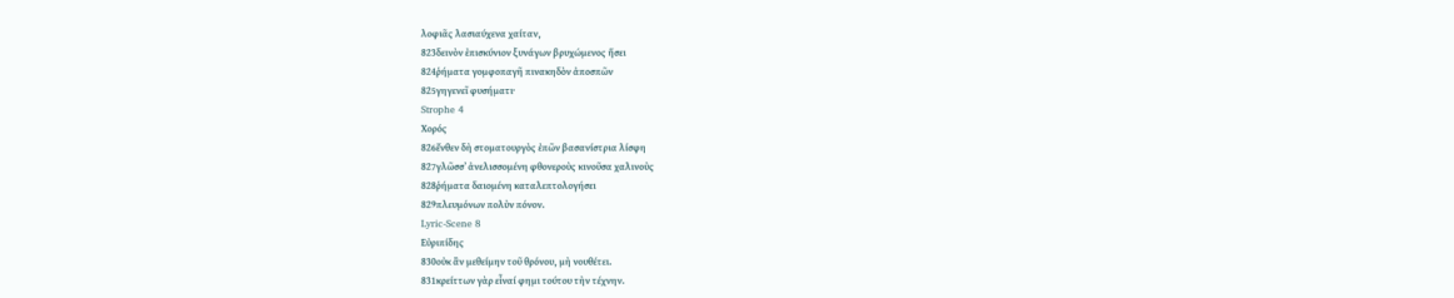λοφιᾶς λασιαύχενα χαίταν,
823δεινὸν ἐπισκύνιον ξυνάγων βρυχώμενος ἥσει
824ῥήματα γομφοπαγῆ πινακηδὸν ἀποσπῶν
825γηγενεῖ φυσήματι·
Strophe 4
Χορός
826ἔνθεν δὴ στοματουργὸς ἐπῶν βασανίστρια λίσφη
827γλῶσσʼ ἀνελισσομένη φθονεροὺς κινοῦσα χαλινοὺς
828ῥήματα δαιομένη καταλεπτολογήσει
829πλευμόνων πολὺν πόνον.
Lyric-Scene 8
Εὐριπίδης
830οὐκ ἂν μεθείμην τοῦ θρόνου, μὴ νουθέτει.
831κρείττων γὰρ εἶναί φημι τούτου τὴν τέχνην.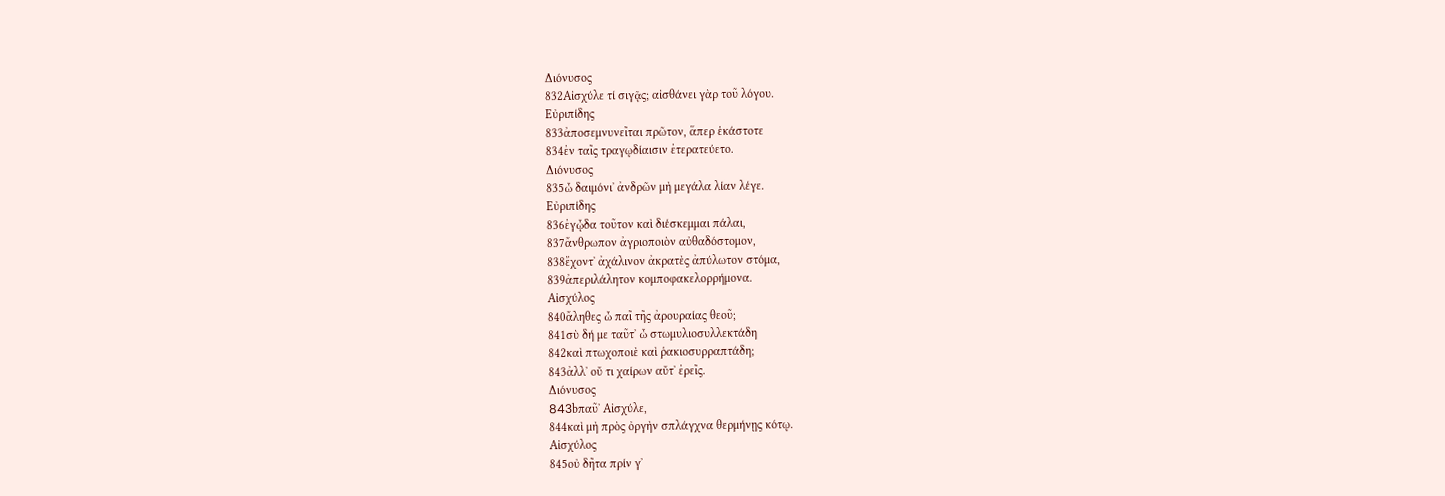Διόνυσος
832Αἰσχύλε τί σιγᾷς; αἰσθάνει γὰρ τοῦ λόγου.
Εὐριπίδης
833ἀποσεμνυνεῖται πρῶτον, ἅπερ ἑκάστοτε
834ἐν ταῖς τραγῳδίαισιν ἐτερατεύετο.
Διόνυσος
835ὦ δαιμόνιʼ ἀνδρῶν μὴ μεγάλα λίαν λέγε.
Εὐριπίδης
836ἐγᾦδα τοῦτον καὶ διέσκεμμαι πάλαι,
837ἄνθρωπον ἀγριοποιὸν αὐθαδόστομον,
838ἔχοντʼ ἀχάλινον ἀκρατὲς ἀπύλωτον στόμα,
839ἀπεριλάλητον κομποφακελορρήμονα.
Αἰσχύλος
840ἄληθες ὦ παῖ τῆς ἀρουραίας θεοῦ;
841σὺ δή με ταῦτʼ ὦ στωμυλιοσυλλεκτάδη
842καὶ πτωχοποιὲ καὶ ῥακιοσυρραπτάδη;
843ἀλλʼ οὔ τι χαίρων αὔτʼ ἐρεῖς.
Διόνυσος
843bπαῦʼ Αἰσχύλε,
844καὶ μὴ πρὸς ὀργὴν σπλάγχνα θερμήνῃς κότῳ.
Αἰσχύλος
845οὐ δῆτα πρίν γʼ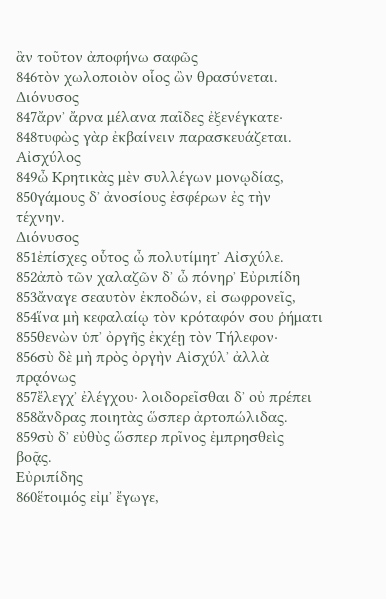ἂν τοῦτον ἀποφήνω σαφῶς
846τὸν χωλοποιὸν οἷος ὢν θρασύνεται.
Διόνυσος
847ἄρνʼ ἄρνα μέλανα παῖδες ἐξενέγκατε·
848τυφὼς γὰρ ἐκβαίνειν παρασκευάζεται.
Αἰσχύλος
849ὦ Κρητικὰς μὲν συλλέγων μονῳδίας,
850γάμους δʼ ἀνοσίους ἐσφέρων ἐς τὴν τέχνην.
Διόνυσος
851ἐπίσχες οὗτος ὦ πολυτίμητʼ Αἰσχύλε.
852ἀπὸ τῶν χαλαζῶν δʼ ὦ πόνηρʼ Εὐριπίδη
853ἄναγε σεαυτὸν ἐκποδών, εἰ σωφρονεῖς,
854ἵνα μὴ κεφαλαίῳ τὸν κρόταφόν σου ῥήματι
855θενὼν ὑπʼ ὀργῆς ἐκχέῃ τὸν Τήλεφον·
856σὺ δὲ μὴ πρὸς ὀργὴν Αἰσχύλʼ ἀλλὰ πρᾳόνως
857ἔλεγχʼ ἐλέγχου· λοιδορεῖσθαι δʼ οὐ πρέπει
858ἄνδρας ποιητὰς ὥσπερ ἀρτοπώλιδας.
859σὺ δʼ εὐθὺς ὥσπερ πρῖνος ἐμπρησθεὶς βοᾷς.
Εὐριπίδης
860ἕτοιμός εἰμʼ ἔγωγε,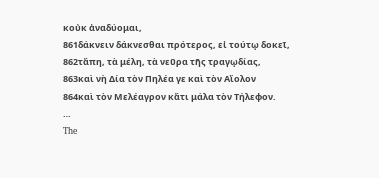κοὐκ ἀναδύομαι,
861δάκνειν δάκνεσθαι πρότερος, εἰ τούτῳ δοκεῖ,
862τἄπη, τὰ μέλη, τὰ νεῦρα τῆς τραγῳδίας,
863καὶ νὴ Δία τὸν Πηλέα γε καὶ τὸν Αἴολον
864καὶ τὸν Μελέαγρον κἄτι μάλα τὸν Τήλεφον.
…
The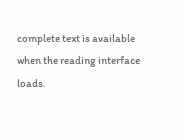complete text is available when the reading interface loads.